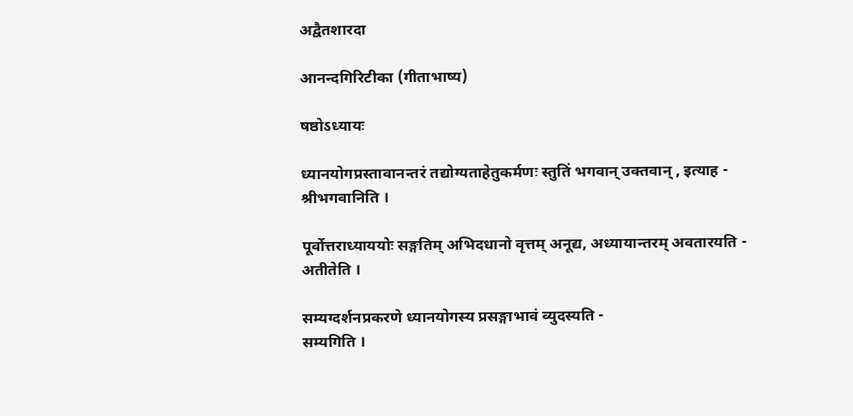अद्वैतशारदा

आनन्दगिरिटीका (गीताभाष्य)

षष्ठोऽध्यायः

ध्यानयोगप्रस्तावानन्तरं तद्योग्यताहेतुकर्मणः स्तुतिं भगवान् उक्तवान् , इत्याह -
श्रीभगवानिति ।

पूर्वोत्तराध्याययोः सङ्गतिम् अभिदधानो वृत्तम् अनूद्य, अध्यायान्तरम् अवतारयति -
अतीतेति ।

सम्यग्दर्शनप्रकरणे ध्यानयोगस्य प्रसङ्गाभावं व्युदस्यति -
सम्यगिति ।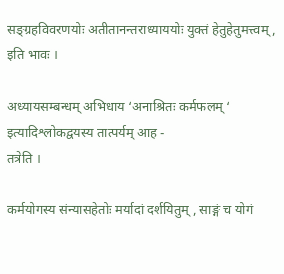सङ्ग्रहविवरणयोः अतीतानन्तराध्याययोः युक्तं हेतुहेतुमत्त्वम् , इति भावः ।

अध्यायसम्बन्धम् अभिधाय ‘अनाश्रितः कर्मफलम् ‘ इत्यादिश्लोकद्वयस्य तात्पर्यम् आह -
तत्रेति ।

कर्मयोगस्य संन्यासहेतोः मर्यादां दर्शयितुम् , साङ्गं च योगं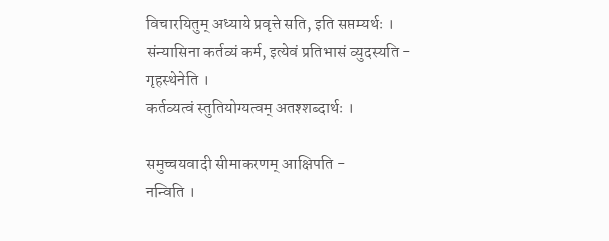विचारयितुम् अध्याये प्रवृत्ते सति, इति सप्तम्यर्थः । संन्यासिना कर्तव्यं कर्म, इत्येवं प्रतिभासं व्युदस्यति -
गृहस्थेनेति ।
कर्तव्यत्वं स्तुतियोग्यत्वम् अतश्शब्दार्थः ।

समुच्चयवादी सीमाकरणम् आक्षिपति -
नन्विति ।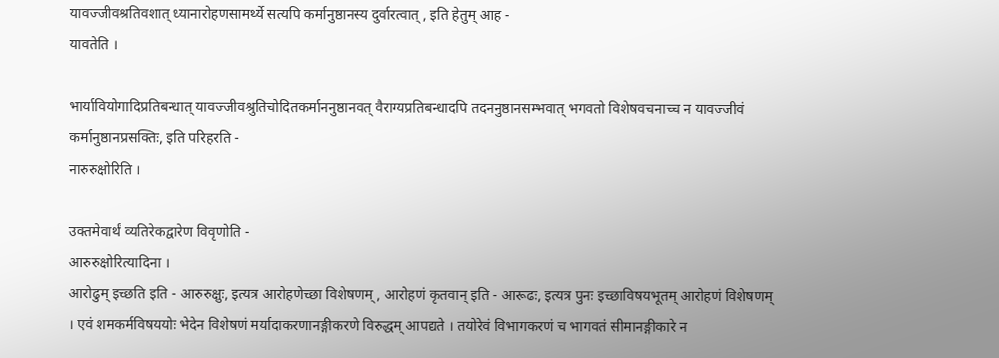यावज्जीवश्रतिवशात् ध्यानारोहणसामर्थ्ये सत्यपि कर्मानुष्ठानस्य दुर्वारत्वात् , इति हेतुम् आह -
यावतेति ।

भार्यावियोगादिप्रतिबन्धात् यावज्जीवश्रुतिचोदितकर्माननुष्ठानवत् वैराग्यप्रतिबन्धादपि तदननुष्ठानसम्भवात् भगवतो विशेषवचनाच्च न यावज्जीवं कर्मानुष्ठानप्रसक्तिः, इति परिहरति -
नारुरुक्षोरिति ।

उक्तमेवार्थं व्यतिरेकद्वारेण विवृणोति -
आरुरुक्षोरित्यादिना ।
आरोढुम् इच्छति इति - आरुरुक्षुः, इत्यत्र आरोहणेच्छा विशेषणम् , आरोहणं कृतवान् इति - आरूढः, इत्यत्र पुनः इच्छाविषयभूतम् आरोहणं विशेषणम् । एवं शमकर्मविषययोः भेदेन विशेषणं मर्यादाकरणानङ्गीकरणे विरुद्धम् आपद्यते । तयोरेवं विभागकरणं च भागवतं सीमानङ्गीकारे न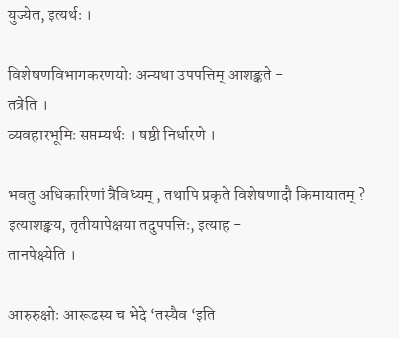युज्येत, इत्यर्थः ।

विशेषणविभागकरणयोः अन्यथा उपपत्तिम् आशङ्कते -
तत्रेति ।
व्यवहारभूमिः सप्तम्यर्थः । षष्ठी निर्धारणे ।

भवतु अधिकारिणां त्रैविध्यम् , तथापि प्रकृते विशेषणादौ किमायातम् ? इत्याशङ्क्य, तृतीयापेक्षया तदुपपत्तिः, इत्याह -
तानपेक्ष्येति ।

आरुरुक्षोः आरूढस्य च भेदे ‘तस्यैव ‘इति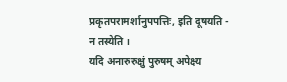प्रकृतपरामर्शानुपपत्तिः, इति दूषयति -
न तस्येति ।
यदि अनारुरुक्षुं पुरुषम् अपेक्ष्य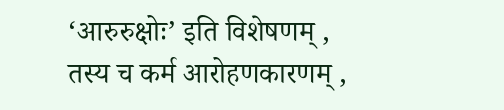‘आरुरुक्षोः’ इति विशेषणम् , तस्य च कर्म आरोहणकारणम् ,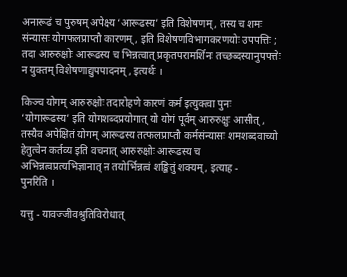अनारूढं च पुरुषम् अपेक्ष्य ‘आरूढस्य’ इति विशेषणम् , तस्य च शमः संन्यासः योगफलप्राप्तौ कारणम् , इति विशेषणविभागकरणयोः उपपत्तिः ; तदा आरुरुक्षोः आरूढस्य च भिन्नत्वात् प्रकृतपरामर्शिनः तच्छब्दस्यानुपपत्तेः न युक्तम् विशेषणाद्युपपादनम् , इत्यर्थः ।

किञ्च योगम् आरुरुक्षोः तदारोहणे कारणं कर्म इत्युक्त्वा पुनः ‘योगारूढस्य’ इति योगशब्दप्रयोगात् यो योगं पूर्वम् आरुरुक्षुः आसीत् , तस्यैव अपेक्षितं योगम् आरूढस्य तत्फलप्राप्तौ कर्मसंन्यासः शमशब्दवाच्यो हेतुत्वेन कर्तव्य इति वचनात् आरुरुक्षोः आरूढस्य च अभिन्नत्वप्रत्यभिज्ञानात् ऩ तयोर्भिन्नत्वं शङ्कितुं शक्यम् , इत्याह -
पुनरिति ।

यत्तु - यावज्जीवश्रुतिविरोधात्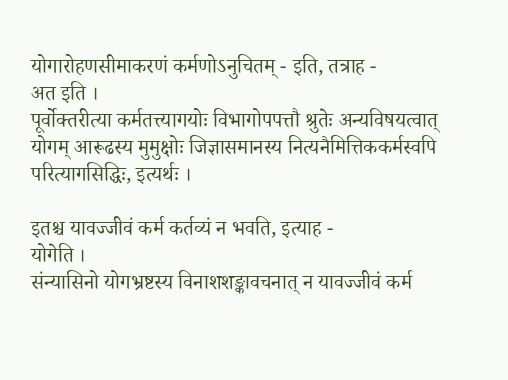योगारोहणसीमाकरणं कर्मणोऽनुचितम् - इति, तत्राह -
अत इति ।
पूर्वोक्तरीत्या कर्मतत्त्यागयोः विभागोपपत्तौ श्रुतेः अन्यविषयत्वात् योगम् आरूढस्य मुमुक्षोः जिज्ञासमानस्य नित्यनैमित्तिककर्मस्वपि परित्यागसिद्धिः, इत्यर्थः ।

इतश्च यावज्जीवं कर्म कर्तव्यं न भवति, इत्याह -
योगेति ।
संन्यासिनो योगभ्रष्टस्य विनाशशङ्कावचनात् न यावज्जीवं कर्म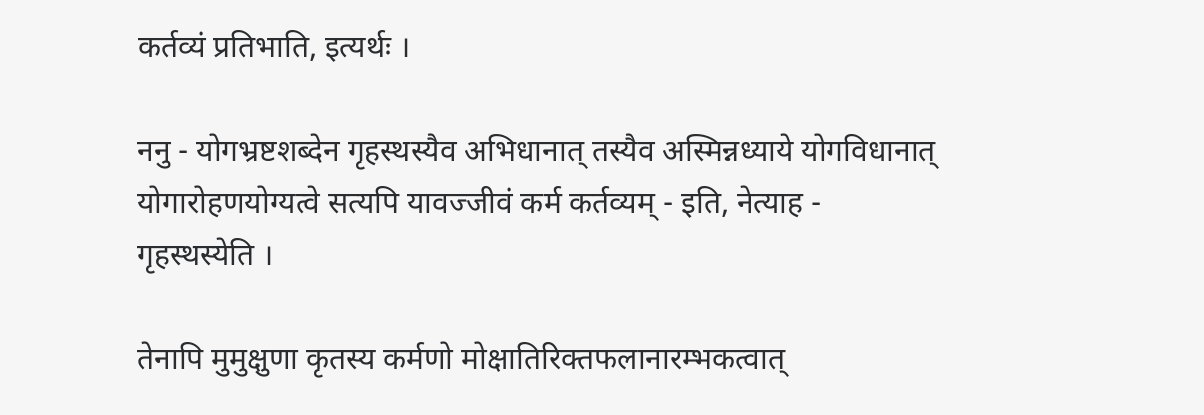कर्तव्यं प्रतिभाति, इत्यर्थः ।

ननु - योगभ्रष्टशब्देन गृहस्थस्यैव अभिधानात् तस्यैव अस्मिन्नध्याये योगविधानात् योगारोहणयोग्यत्वे सत्यपि यावज्जीवं कर्म कर्तव्यम् - इति, नेत्याह -
गृहस्थस्येति ।

तेनापि मुमुक्षुणा कृतस्य कर्मणो मोक्षातिरिक्तफलानारम्भकत्वात्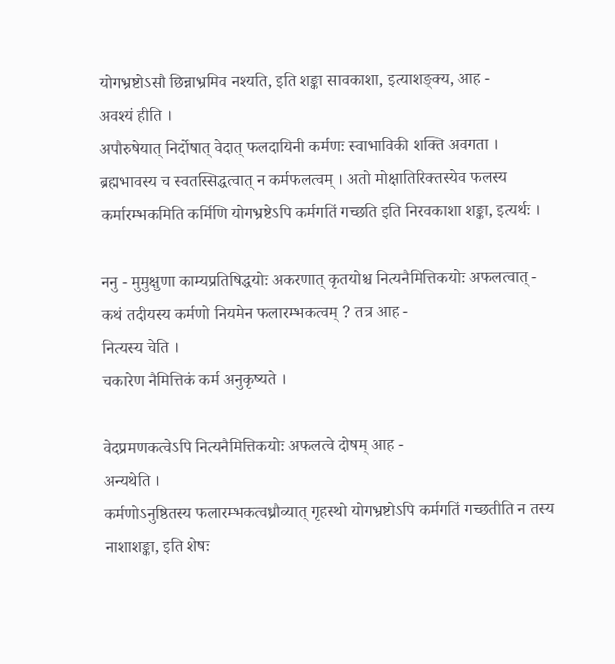योगभ्रष्टोऽसौ छिन्नाभ्रमिव नश्यति, इति शङ्का सावकाशा, इत्याशङ्क्य, आह -
अवश्यं हीति ।
अपौरुषेयात् निर्दोषात् वेदात् फलदायिनी कर्मणः स्वाभाविकी शक्ति अवगता । ब्रह्मभावस्य च स्वतस्सिद्धत्वात् न कर्मफलत्वम् । अतो मोक्षातिरिक्तस्येव फलस्य कर्मारम्भकमिति कर्मिणि योगभ्रष्टेऽपि कर्मगतिं गच्छति इति निरवकाशा शङ्का, इत्यर्थः ।

ननु - मुमुक्षुणा काम्यप्रतिषिद्धयोः अकरणात् कृतयोश्च नित्यनैमित्तिकयोः अफलत्वात् - कथं तदीयस्य कर्मणो नियमेन फलारम्भकत्वम् ? तत्र आह -
नित्यस्य चेति ।
चकारेण नैमित्तिकं कर्म अनुकृष्यते ।

वेदप्रमणकत्वेऽपि नित्यनैमित्तिकयोः अफलत्वे दोषम् आह -
अन्यथेति ।
कर्मणोऽनुष्ठितस्य फलारम्भकत्वध्रौव्यात् गृहस्थो योगभ्रष्टोऽपि कर्मगतिं गच्छतीति न तस्य नाशाशङ्का, इति शेषः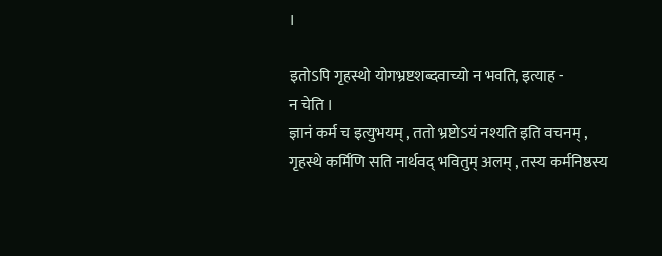।

इतोऽपि गृहस्थो योगभ्रष्टशब्दवाच्यो न भवति, इत्याह -
न चेति ।
ज्ञानं कर्म च इत्युभयम् , ततो भ्रष्टोऽयं नश्यति इति वचनम् , गृहस्थे कर्मिणि सति नार्थवद् भवितुम् अलम् , तस्य कर्मनिष्ठस्य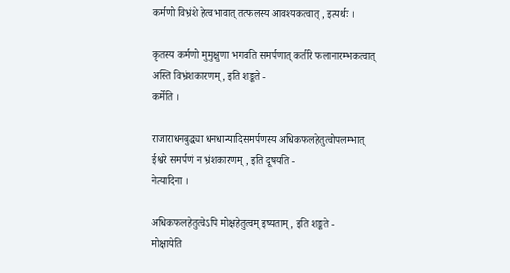कर्मणो विभ्रंशे हेत्वभावात् तत्फलस्य आवश्यकत्वात् , इत्यर्थः ।

कृतस्य कर्मणो मुमुक्षुणा भगवति समर्पणात् कर्तरि फलानारम्भकत्वात् अस्ति विभ्रंशकारणम् , इति शङ्कते -
कर्मेति ।

राजाराधनबुद्ध्या धनधान्यादिसमर्पणस्य अधिकफलहेतुत्वोपलम्भात् ईश्वरे समर्पणं न भ्रंशकारणम् , इति दूषयति -
नेत्यादिना ।

अधिकफलहेतुत्वेऽपि मोक्षहेतुत्वम् इष्यताम् , इति शङ्कते -
मोक्षायेति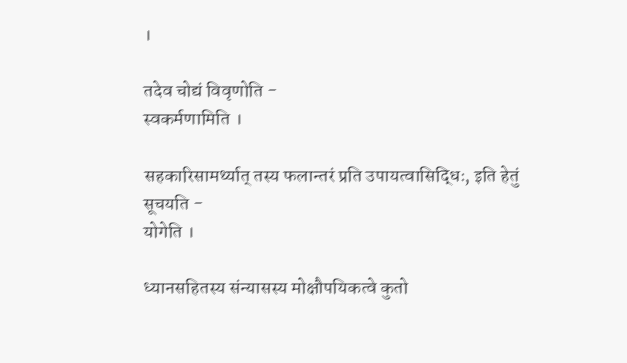।

तदेव चोद्यं विवृणोति -
स्वकर्मणामिति ।

सहकारिसामर्थ्यात् तस्य फलान्तरं प्रति उपायत्वासिद्धिः, इति हेतुं सूचयति -
योगेति ।

ध्यानसहितस्य संन्यासस्य मोक्षौपयिकत्वे कुतो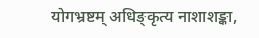योगभ्रष्टम् अधिङ्कृत्य नाशाशङ्का,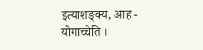इत्याशङ्क्य, आह -
योगाच्चेति ।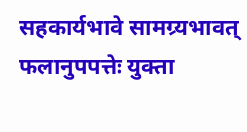सहकार्यभावे सामग्र्यभावत् फलानुपपत्तेः युक्ता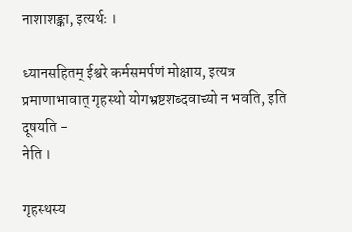नाशाशङ्का, इत्यर्थः ।

ध्यानसहितम् ईश्वरे कर्मसमर्पणं मोक्षाय, इत्यत्र प्रमाणाभावात् गृहस्थो योगभ्रष्टशब्दवाच्यो न भवति, इति दूषयति -
नेति ।

गृहस्थस्य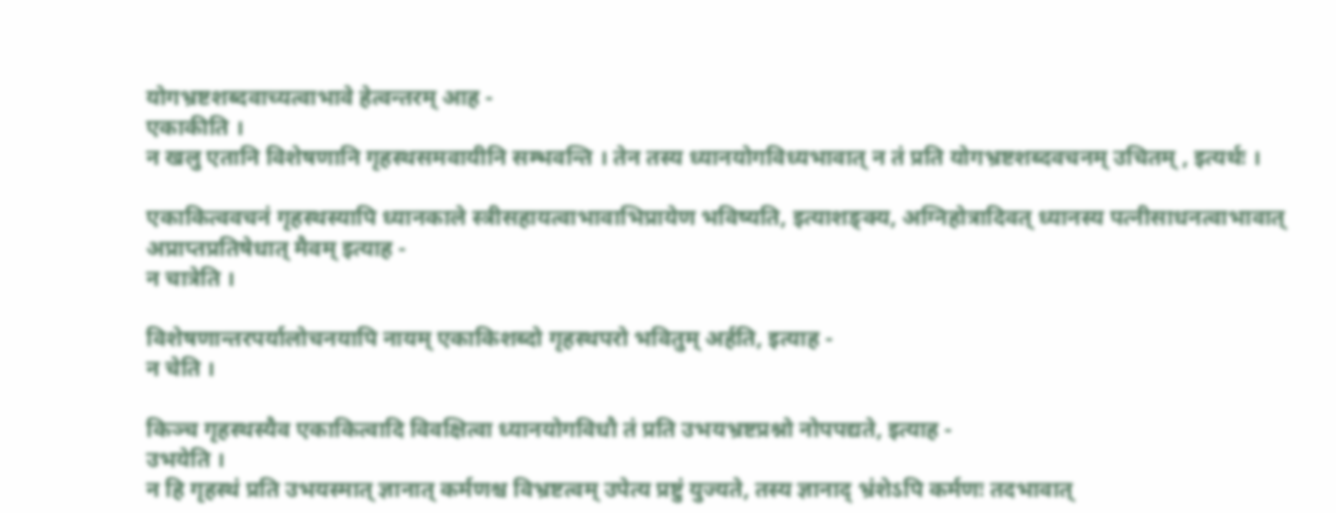योगभ्रष्टशब्दवाच्यत्वाभावे हेत्वन्तरम् आह -
एकाकीति ।
न खलु एतानि विशेषणानि गृहस्थसमवायीनि सम्भवन्ति । तेन तस्य ध्यानयोगविध्यभावात् न तं प्रति योगभ्रष्टशब्दवचनम् उचितम् , इत्यर्थः ।

एकाकित्ववचनं गृहस्थस्यापि ध्यानकाले स्त्रीसहायत्वाभावाभिप्रायेण भविष्यति, इत्याशङ्क्य, अग्निहोत्रादिवत् ध्यानस्य पत्नीसाधनत्वाभावात् अप्राप्तप्रतिषेधात् मैवम् इत्याह -
न चात्रेति ।

विशेषणान्तरपर्यालोचनयापि नायम् एकाकिशब्दो गृहस्थपरो भवितुम् अर्हति, इत्याह -
न चेति ।

किञ्च गृहस्थस्यैव एकाकित्वादि विवक्षित्वा ध्यानयोगविधौ तं प्रति उभयभ्रष्टप्रश्नो नोपपद्यते, इत्याह -
उभयेति ।
न हि गृहस्थं प्रति उभयस्मात् ज्ञानात् कर्मणश्च विभ्रष्टत्वम् उपेत्य प्रष्टुं युज्यते, तस्य ज्ञानाद् भ्रंशेऽपि कर्मणः तदभावात्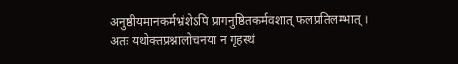अनुष्ठीयमानकर्मभ्रंशेऽपि प्रागनुष्ठितकर्मवशात् फलप्रतिलम्भात् । अतः यथोक्तप्रश्नालोचनया न गृहस्थं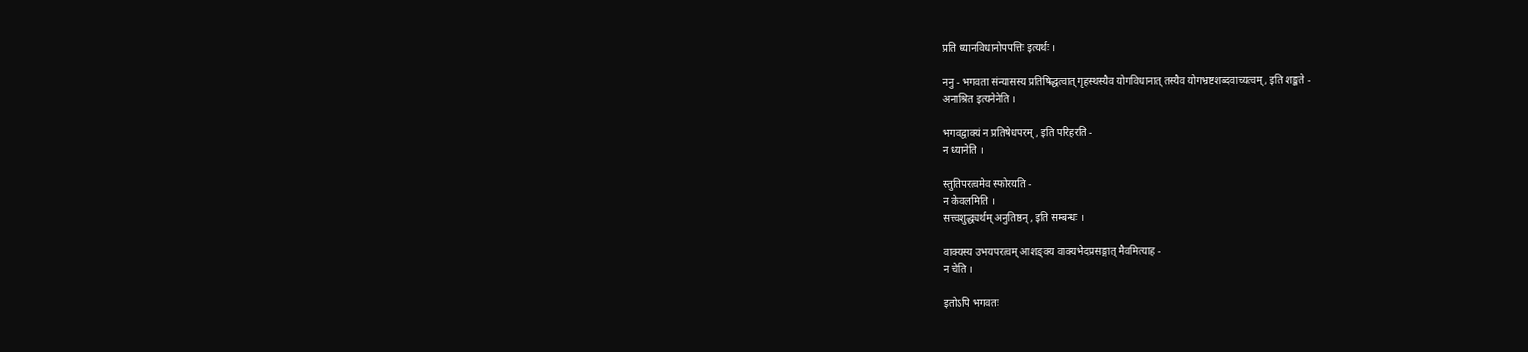प्रति ध्यानविधानोपपत्तिः इत्यर्थः ।

ननु - भगवता संन्यासस्य प्रतिषिद्धत्वात् गृहस्थस्यैव योगविधानात् तस्यैव योगभ्रष्टशब्दवाच्यत्वम् , इति शङ्कते -
अनाश्रित इत्यनेनेति ।

भगवद्वाक्यं न प्रतिषेधपरम् , इति परिहरति -
न ध्यानेति ।

स्तुतिपरत्वमेव स्फोरयति -
न केवलमिति ।
सत्त्वशुद्ध्यर्थम् अनुतिष्ठन् , इति सम्बन्धः ।

वाक्यस्य उभयपरत्वम् आशङ्क्य वाक्यभेदप्रसङ्गात् मैवमित्याह -
न चेति ।

इतोऽपि भगवतः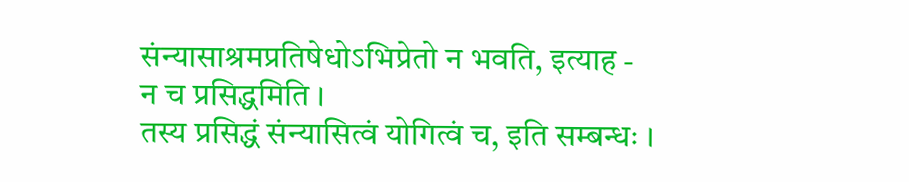संन्यासाश्रमप्रतिषेधोऽभिप्रेतो न भवति, इत्याह -
न च प्रसिद्धमिति ।
तस्य प्रसिद्धं संन्यासित्वं योगित्वं च, इति सम्बन्धः ।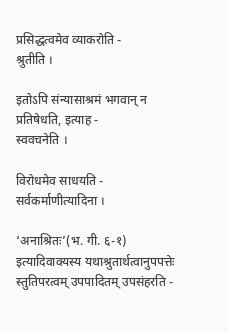प्रसिद्धत्वमेव व्याकरोति -
श्रुतीति ।

इतोऽपि संन्यासाश्रमं भगवान् न प्रतिषेधति, इत्याह -
स्ववचनेति ।

विरोधमेव साधयति -
सर्वकर्माणीत्यादिना ।

‘अनाश्रितः’(भ. गी. ६-१) इत्यादिवाक्यस्य यथाश्रुतार्थत्वानुपपत्तेः स्तुतिपरत्वम् उपपादितम् उपसंहरति -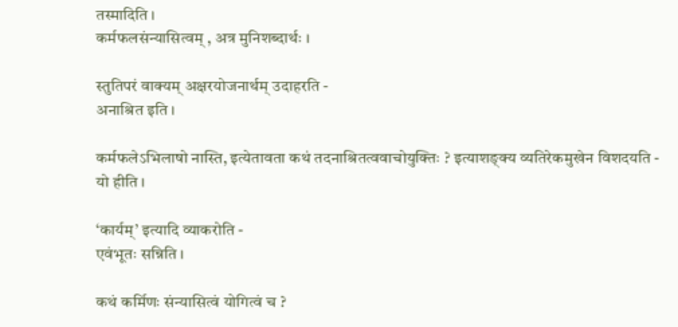तस्मादिति ।
कर्मफलसंन्यासित्वम् , अत्र मुनिशब्दार्थः ।

स्तुतिपरं वाक्यम् अक्षरयोजनार्थम् उदाहरति -
अनाश्रित इति ।

कर्मफलेऽभिलाषो नास्ति, इत्येतावता कथं तदनाश्रितत्ववाचोयुक्तिः ? इत्याशङ्क्य व्यतिरेकमुखेन विशदयति -
यो हीति ।

‘कार्यम्’ इत्यादि व्याकरोति -
एवंभूतः सन्निति ।

कथं कर्मिणः संन्यासित्वं योगित्वं च ?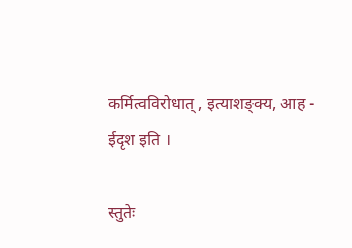कर्मित्वविरोधात् , इत्याशङ्क्य, आह -
ईदृश इति ।

स्तुतेः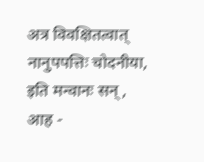अत्र विवक्षितत्वात् नानुपपत्तिः चोदनीया, इति मन्वानः सन् , आह -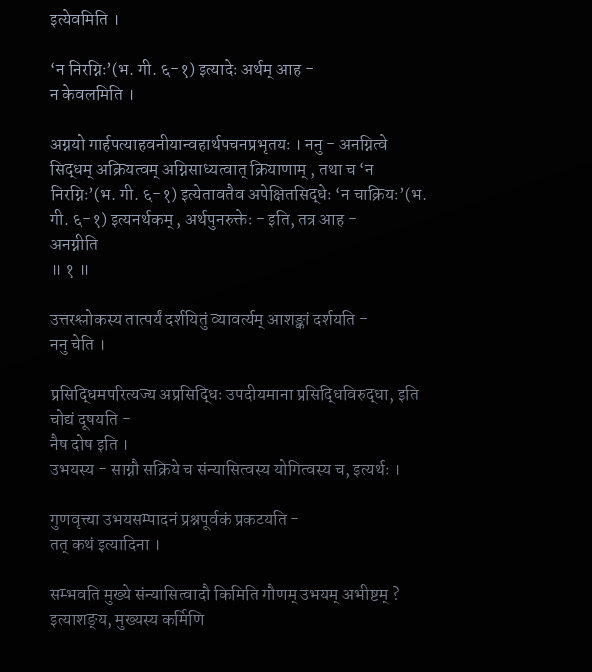इत्येवमिति ।

‘न निरग्निः’(भ. गी. ६-१) इत्यादेः अर्थम् आह -
न केवलमिति ।

अग्नयो गार्हपत्याहवनीयान्वहार्थपचनप्रभृतयः । ननु - अनग्नित्वे सिद्धम् अक्रियत्वम् अग्निसाध्यत्वात् क्रियाणाम् , तथा च ‘न निरग्निः’(भ. गी. ६-१) इत्येतावतैव अपेक्षितसिद्धेः ‘न चाक्रियः’(भ. गी. ६-१) इत्यनर्थकम् , अर्थपुनरुक्तेः - इति, तत्र आह -
अनग्नीति
॥ १ ॥

उत्तरश्लोकस्य तात्पर्यं दर्शयितुं व्यावर्त्यम् आशङ्कां दर्शयति -
ननु चेति ।

प्रसिद्धिमपरित्यज्य अप्रसिद्धिः उपदीयमाना प्रसिद्धिविरुद्धा, इति चोद्यं दूषयति -
नैष दोष इति ।
उभयस्य - साग्नौ सक्रिये च संन्यासित्वस्य योगित्वस्य च, इत्यर्थः ।

गुणवृत्त्या उभयसम्पादनं प्रश्नपूर्वकं प्रकटयति -
तत् कथं इत्यादिना ।

सम्भवति मुख्ये संन्यासित्वादौ किमिति गौणम् उभयम् अभीष्टम् ? इत्याशङ्य, मुख्यस्य कर्मिणि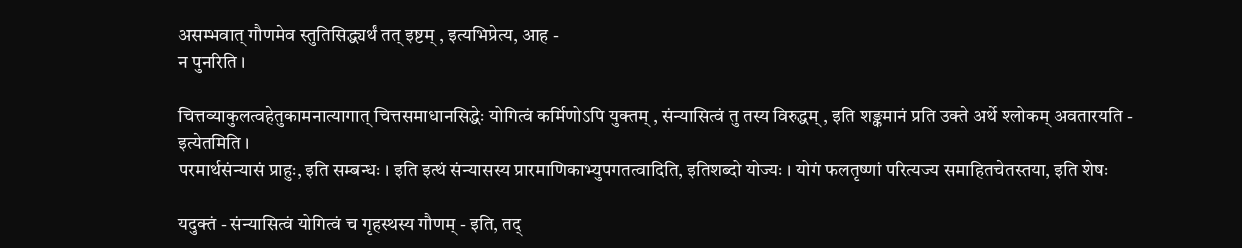असम्भवात् गौणमेव स्तुतिसिद्ध्यर्थं तत् इष्टम् , इत्यभिप्रेत्य, आह -
न पुनरिति ।

चित्तव्याकुलत्वहेतुकामनात्यागात् चित्तसमाधानसिद्धेः योगित्वं कर्मिणोऽपि युक्तम् , संन्यासित्वं तु तस्य विरुद्धम् , इति शङ्कमानं प्रति उक्ते अर्थे श्लोकम् अवतारयति -
इत्येतमिति ।
परमार्थसंन्यासं प्राहुः, इति सम्बन्धः । इति इत्थं संन्यासस्य प्रारमाणिकाभ्युपगतत्वादिति, इतिशब्दो योज्यः । योगं फलतृष्णां परित्यज्य समाहितचेतस्तया, इति शेषः

यदुक्तं - संन्यासित्वं योगित्वं च गृहस्थस्य गौणम् - इति, तद्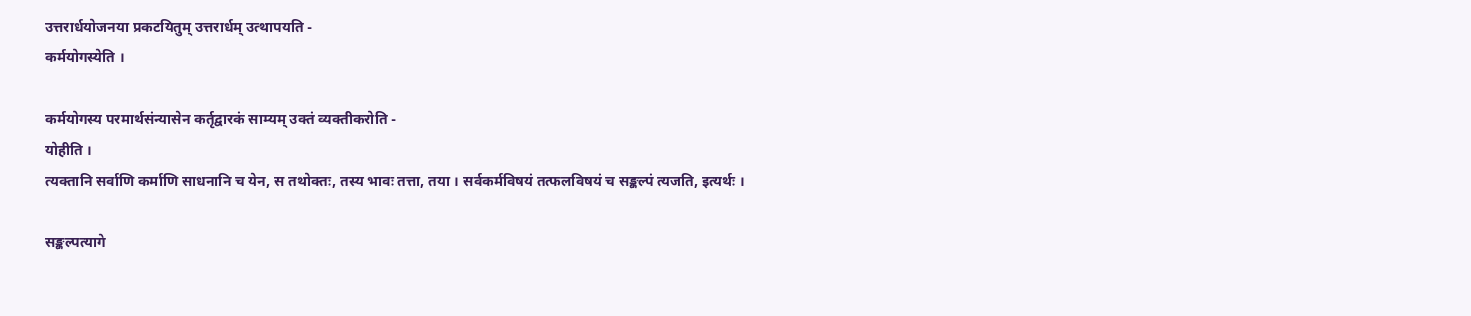उत्तरार्धयोजनया प्रकटयितुम् उत्तरार्धम् उत्थापयति -
कर्मयोगस्येति ।

कर्मयोगस्य परमार्थसंन्यासेन कर्तृद्वारकं साम्यम् उक्तं व्यक्तीकरोति -
योहीति ।
त्यक्तानि सर्वाणि कर्माणि साधनानि च येन, स तथोक्तः, तस्य भावः तत्ता, तया । सर्वकर्मविषयं तत्फलविषयं च सङ्कल्पं त्यजति, इत्यर्थः ।

सङ्कल्पत्यागे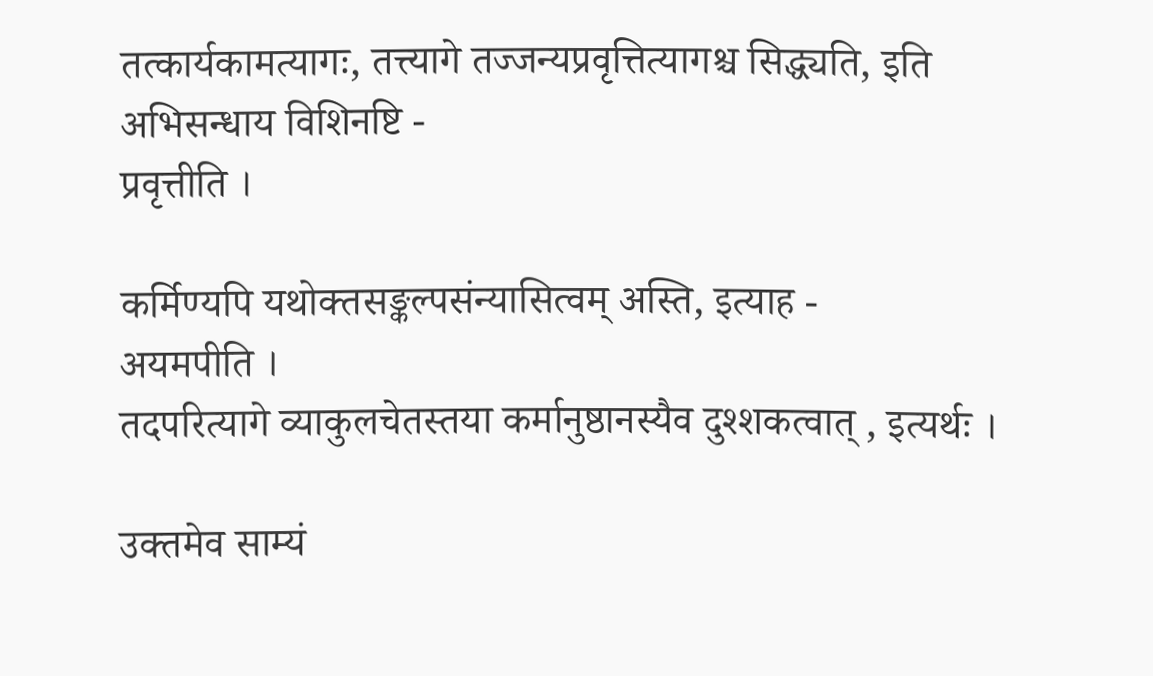तत्कार्यकामत्यागः, तत्त्यागे तज्जन्यप्रवृत्तित्यागश्च सिद्ध्यति, इति अभिसन्धाय विशिनष्टि -
प्रवृत्तीति ।

कर्मिण्यपि यथोक्तसङ्कल्पसंन्यासित्वम् अस्ति, इत्याह -
अयमपीति ।
तदपरित्यागे व्याकुलचेतस्तया कर्मानुष्ठानस्यैव दुश्शकत्वात् , इत्यर्थः ।

उक्तमेव साम्यं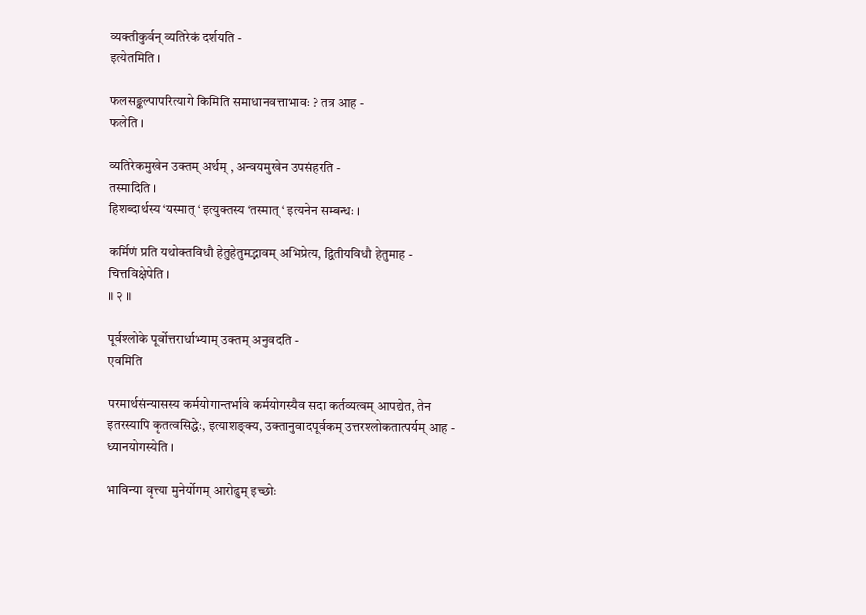व्यक्तीकुर्वन् व्यतिरेकं दर्शयति -
इत्येतमिति ।

फलसङ्कल्पापरित्यागे किमिति समाधानवत्ताभावः ? तत्र आह -
फलेति ।

व्यतिरेकमुखेन उक्तम् अर्थम् , अन्वयमुखेन उपसंहरति -
तस्मादिति ।
हिशब्दार्थस्य ‘यस्मात् ‘ इत्युक्तस्य ‘तस्मात् ‘ इत्यनेन सम्बन्धः ।

कर्मिणं प्रति यथोक्तविधौ हेतुहेतुमद्भावम् अभिप्रेत्य, द्वितीयविधौ हेतुमाह -
चित्तविक्षेपेति ।
॥ २ ॥

पूर्वश्लोके पूर्वोत्तरार्धाभ्याम् उक्तम् अनुवदति -
एवमिति

परमार्थसंन्यासस्य कर्मयोगान्तर्भावे कर्मयोगस्यैव सदा कर्तव्यत्वम् आपद्येत, तेन इतरस्यापि कृतत्वसिद्धेः, इत्याशङ्क्य, उक्तानुवादपूर्वकम् उत्तरश्लोकतात्पर्यम् आह -
ध्यानयोगस्येति ।

भाविन्या वृत्त्या मुनेर्योगम् आरोढुम् इच्छोः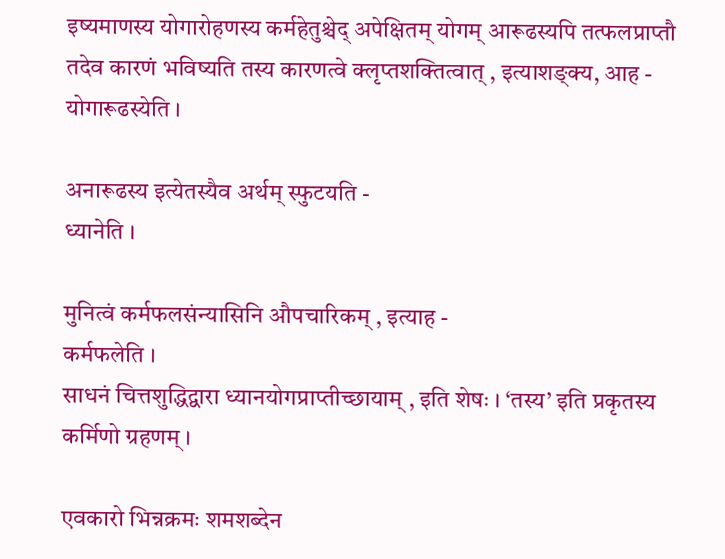इष्यमाणस्य योगारोहणस्य कर्महेतुश्चेद् अपेक्षितम् योगम् आरूढस्यपि तत्फलप्राप्तौ तदेव कारणं भविष्यति तस्य कारणत्वे क्लृप्तशक्तित्वात् , इत्याशङ्क्य, आह -
योगारूढस्येति ।

अनारूढस्य इत्येतस्यैव अर्थम् स्फुटयति -
ध्यानेति ।

मुनित्वं कर्मफलसंन्यासिनि औपचारिकम् , इत्याह -
कर्मफलेति ।
साधनं चित्तशुद्धिद्वारा ध्यानयोगप्राप्तीच्छायाम् , इति शेषः । ‘तस्य’ इति प्रकृतस्य कर्मिणो ग्रहणम् ।

एवकारो भिन्नक्रमः शमशब्देन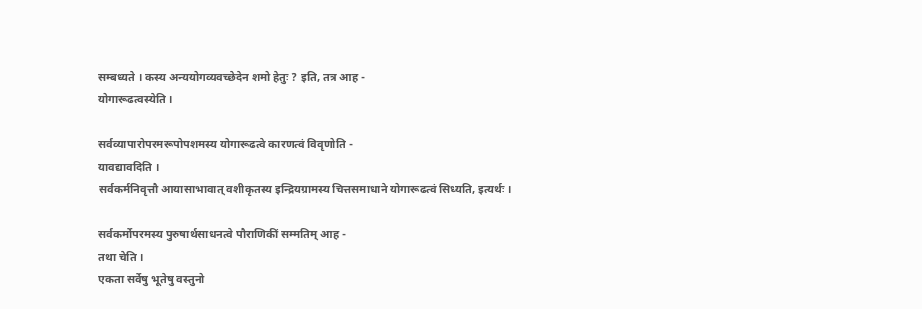सम्बध्यते । कस्य अन्ययोगव्यवच्छेदेन शमो हेतुः ? इति, तत्र आह -
योगारूढत्वस्येति ।

सर्वव्यापारोपरमरूपोपशमस्य योगारूढत्वे कारणत्वं विवृणोति -
यावद्यावदिति ।
सर्वकर्मनिवृत्तौ आयासाभावात् वशीकृतस्य इन्द्रियग्रामस्य चित्तसमाधाने योगारूढत्वं सिध्यति, इत्यर्थः ।

सर्वकर्मोपरमस्य पुरुषार्थसाधनत्वे पौराणिकीं सम्मतिम् आह -
तथा चेति ।
एकता सर्वेषु भूतेषु वस्तुनो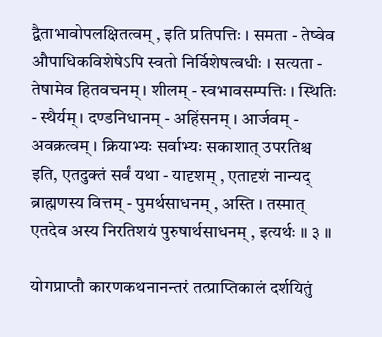द्वैताभावोपलक्षितत्वम् , इति प्रतिपत्तिः । समता - तेष्वेव औपाधिकविशेषेऽपि स्वतो निर्विशेषत्वधीः । सत्यता - तेषामेव हितवचनम् । शीलम् - स्वभावसम्पत्तिः । स्थितिः - स्थैर्यम् । दण्डनिधानम् - अहिंसनम् । आर्जवम् - अवक्रत्वम् । क्रियाभ्यः सर्वाभ्यः सकाशात् उपरतिश्च इति, एतदुक्तं सर्वं यथा - यादृशम् , एतादृशं नान्यद् ब्राह्मणस्य वित्तम् - पुमर्थसाधनम् , अस्ति । तस्मात् एतदेव अस्य निरतिशयं पुरुषार्थसाधनम् , इत्यर्थः ॥ ३ ॥

योगप्राप्तौ कारणकथनानन्तरं तत्प्राप्तिकालं दर्शयितुं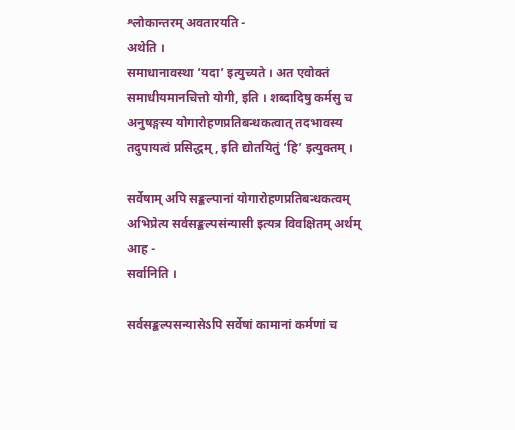श्लोकान्तरम् अवतारयति -
अथेति ।
समाधानावस्था ‘यदा’ इत्युच्यते । अत एवोक्तं समाधीयमानचित्तो योगी, इति । शब्दादिषु कर्मसु च अनुषङ्गस्य योगारोहणप्रतिबन्धकत्वात् तदभावस्य तदुपायत्वं प्रसिद्धम् , इति द्योतयितुं ‘हि’ इत्युक्तम् ।

सर्वेषाम् अपि सङ्कल्पानां योगारोहणप्रतिबन्धकत्वम् अभिप्रेत्य सर्वसङ्कल्पसंन्यासी इत्यत्र विवक्षितम् अर्थम् आह -
सर्वानिति ।

सर्वसङ्कल्पसन्यासेऽपि सर्वेषां कामानां कर्मणां च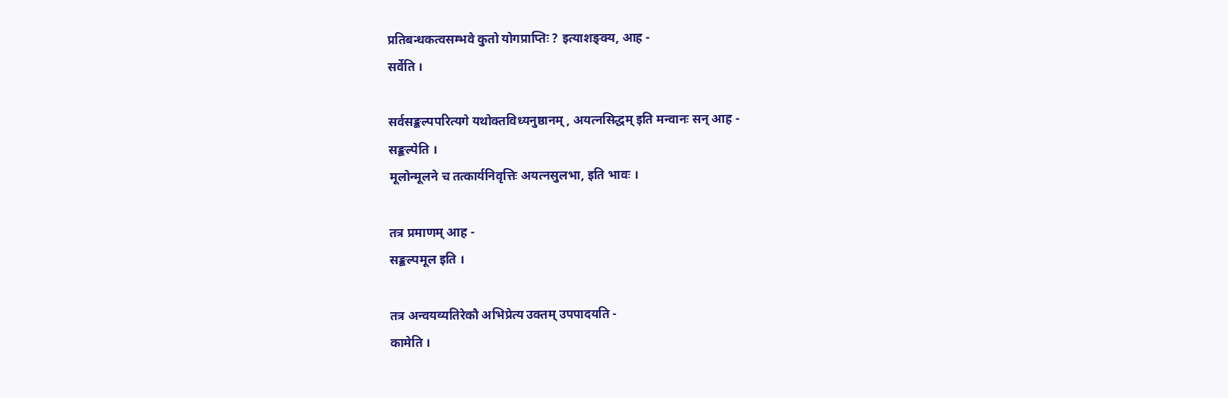प्रतिबन्धकत्वसम्भवे कुतो योगप्राप्तिः ? इत्याशङ्क्य, आह -
सर्वेति ।

सर्वसङ्कल्पपरित्यगे यथोक्तविध्यनुष्ठानम् , अयत्नसिद्धम् इति मन्वानः सन् आह -
सङ्कल्पेति ।
मूलोन्मूलने च तत्कार्यनिवृत्तिः अयत्नसुलभा, इति भावः ।

तत्र प्रमाणम् आह -
सङ्कल्पमूल इति ।

तत्र अन्वयव्यतिरेकौ अभिप्रेत्य उक्तम् उपपादयति -
कामेति ।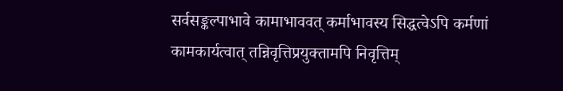सर्वसङ्कल्पाभावे कामाभाववत् कर्माभावस्य सिद्धत्वेऽपि कर्मणां कामकार्यत्वात् तन्निवृत्तिप्रयुक्तामपि निवृत्तिम्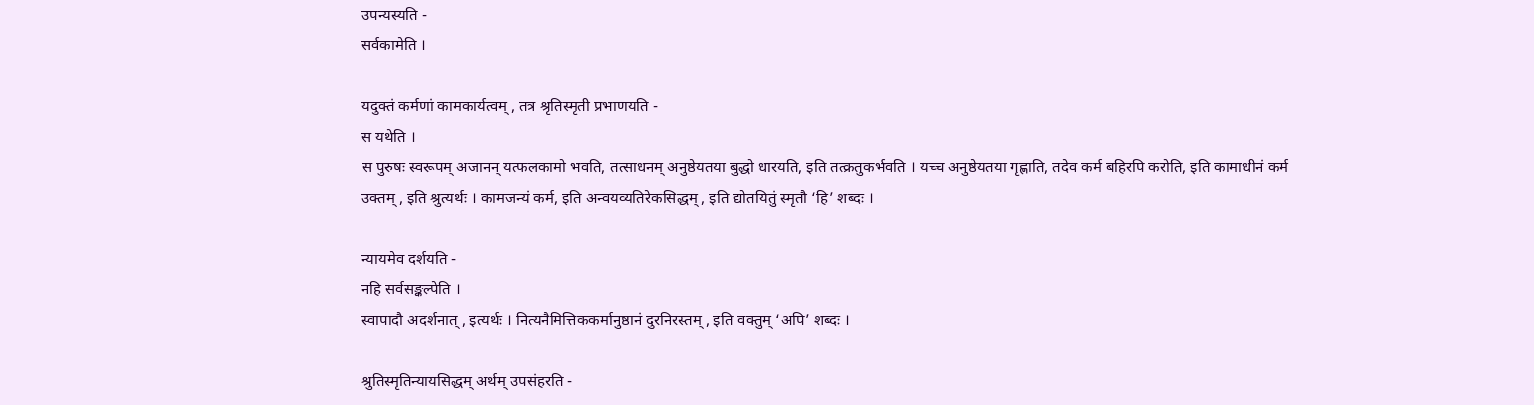उपन्यस्यति -
सर्वकामेति ।

यदुक्तं कर्मणां कामकार्यत्वम् , तत्र श्रृतिस्मृती प्रभाणयति -
स यथेति ।
स पुरुषः स्वरूपम् अजानन् यत्फलकामो भवति, तत्साधनम् अनुष्ठेयतया बुद्धो धारयति, इति तत्क्रतुकर्भवति । यच्च अनुष्ठेयतया गृह्णाति, तदेव कर्म बहिरपि करोति, इति कामाधीनं कर्म उक्तम् , इति श्रुत्यर्थः । कामजन्यं कर्म, इति अन्वयव्यतिरेकसिद्धम् , इति द्योतयितुं स्मृतौ ‘हि’ शब्दः ।

न्यायमेव दर्शयति -
नहि सर्वसङ्कल्पेति ।
स्वापादौ अदर्शनात् , इत्यर्थः । नित्यनैमित्तिककर्मानुष्ठानं दुरनिरस्तम् , इति वक्तुम् ‘अपि’ शब्दः ।

श्रुतिस्मृतिन्यायसिद्धम् अर्थम् उपसंहरति -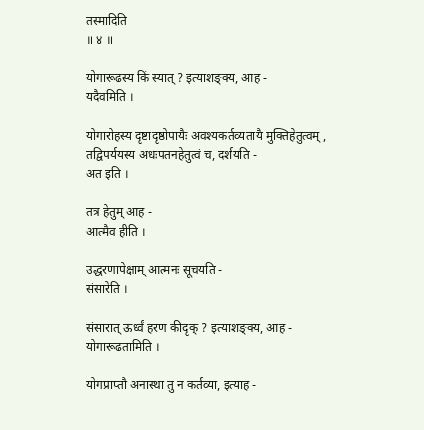तस्मादिति
॥ ४ ॥

योगारूढस्य किं स्यात् ? इत्याशङ्क्य, आह -
यदैवमिति ।

योगारोहस्य दृष्टादृष्ठोपायैः अवश्यकर्तव्यतायै मुक्तिहेतुत्वम् , तद्विपर्ययस्य अधःपतनहेतुत्वं च, दर्शयति -
अत इति ।

तत्र हेतुम् आह -
आत्मैव हीति ।

उद्धरणापेक्षाम् आत्मनः सूचयति -
संसारेति ।

संसारात् ऊर्ध्वं हरण कीदृक् ? इत्याशङ्क्य, आह -
योगारूढतामिति ।

योगप्राप्तौ अनास्था तु न कर्तव्या, इत्याह -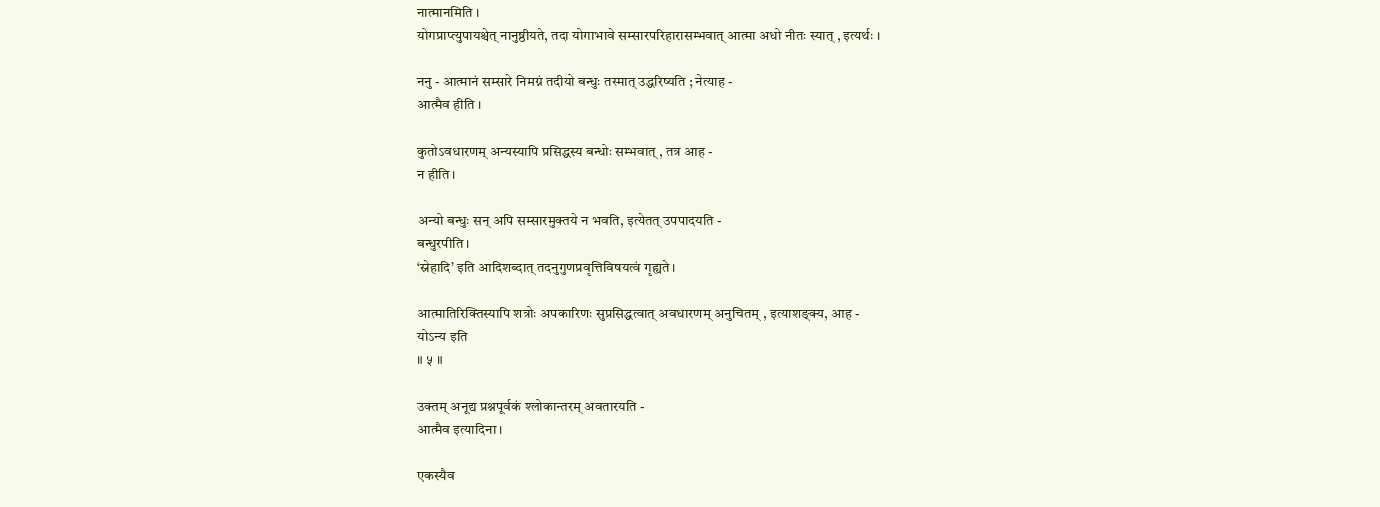नात्मानमिति ।
योगप्राप्त्युपायश्चेत् नानुष्ठीयते, तदा योगाभावे सम्सारपरिहारासम्भवात् आत्मा अधो नीतः स्यात् , इत्यर्थः ।

ननु - आत्मानं सम्सारे निमग्नं तदीयो बन्धुः तस्मात् उद्धरिष्यति ; नेत्याह -
आत्मैव हीति ।

कुतोऽवधारणम् अन्यस्यापि प्रसिद्धस्य बन्धोः सम्भवात् , तत्र आह -
न हीति ।

अन्यो बन्धुः सन् अपि सम्सारमुक्तये न भवति, इत्येतत् उपपादयति -
बन्धुरपीति ।
‘स्नेहादि’ इति आदिशब्दात् तदनुगुणप्रवृत्तिविषयत्वं गृह्यते ।

आत्मातिरिक्तिस्यापि शत्रोः अपकारिणः सुप्रसिद्धत्वात् अवधारणम् अनुचितम् , इत्याशङ्क्य, आह -
योऽन्य इति
॥ ५ ॥

उक्तम् अनूद्य प्रश्नपूर्वकं श्लोकान्तरम् अवतारयति -
आत्मैव इत्यादिना ।

एकस्यैव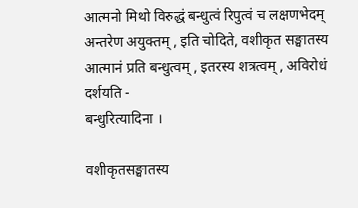आत्मनो मिथो विरुद्धं बन्धुत्वं रिपुत्वं च लक्षणभेदम् अन्तरेण अयुक्तम् , इति चोदिते, वशीकृत सङ्घातस्य आत्मानं प्रति बन्धुत्वम् , इतरस्य शत्रत्वम् , अविरोधं दर्शयति -
बन्धुरित्यादिना ।

वशीकृतसङ्घातस्य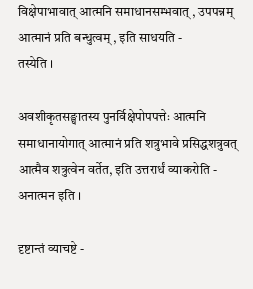विक्षेपाभावात् आत्मनि समाधानसम्भवात् , उपपन्नम् आत्मानं प्रति बन्धुत्वम् , इति साधयति -
तस्येति ।

अवशीकृतसङ्घातस्य पुनर्विक्षेपोपपत्तेः आत्मनि समाधानायोगात् आत्मानं प्रति शत्रुभावे प्रसिद्धशत्रुवत् आत्मैव शत्रुत्वेन वर्तेत, इति उत्तरार्धं व्याकरोति -
अनात्मन इति ।

दृष्टान्तं व्याचष्टे -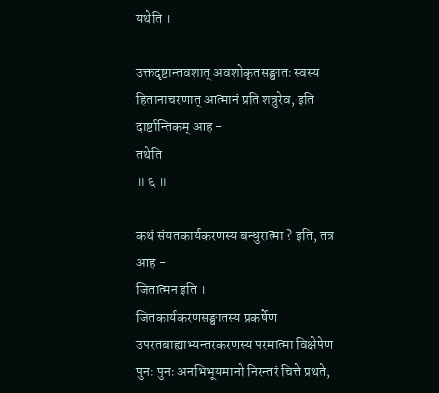यथेति ।

उक्तदृष्टान्तवशात् अवशोकृतसङ्घातः स्वस्य हितानाचरणात् आत्मानं प्रति शत्रुरेव, इति दार्ष्टान्तिकम् आह -
तथेति
॥ ६ ॥

कथं संयतकार्यकरणस्य बन्धुरात्मा ? इति, तत्र आह -
जितात्मन इति ।
जितकार्यकरणसङ्घातस्य प्रकर्षेण उपरतबाह्याभ्यन्तरकरणस्य परमात्मा विक्षेपेण पुनः पुनः अनभिभूयमानो निरन्तरं चित्ते प्रथते,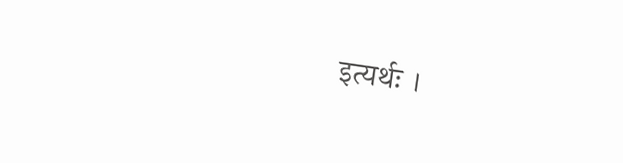इत्यर्थः ।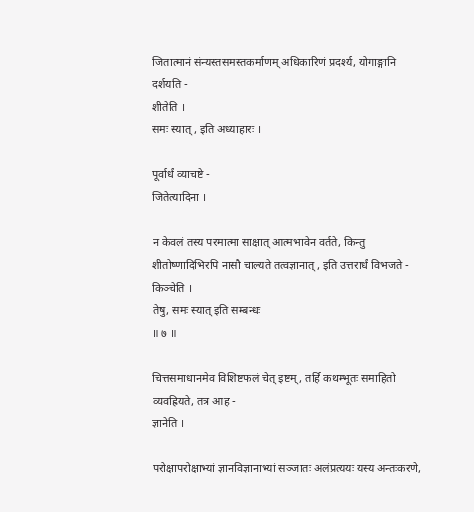जितात्मानं संन्यस्तसमस्तकर्माणम् अधिकारिणं प्रदर्श्य, योगाङ्गानि दर्शयति -
शीतेति ।
समः स्यात् , इति अध्याहारः ।

पूर्वार्धं व्याचष्टे -
जितेत्यादिना ।

न केवलं तस्य परमात्मा साक्षात् आत्मभावेन वर्तते, किन्तु शीतोष्णादिभिरपि नासौ चाल्यते तत्वज्ञानात् , इति उत्तरार्धं विभजते -
किञ्चेति ।
तेषु, समः स्यात् इति सम्बन्धः
॥ ७ ॥

चित्तसमाधानमेव विशिष्टफलं चेत् इष्टम् , तर्हि कथम्भूतः समाहितो व्यवह्रियते, तत्र आह -
ज्ञानेति ।

परोक्षापरोक्षाभ्यां ज्ञानविज्ञानाभ्यां सञ्जातः अलंप्रत्ययः यस्य अन्तःकरणे,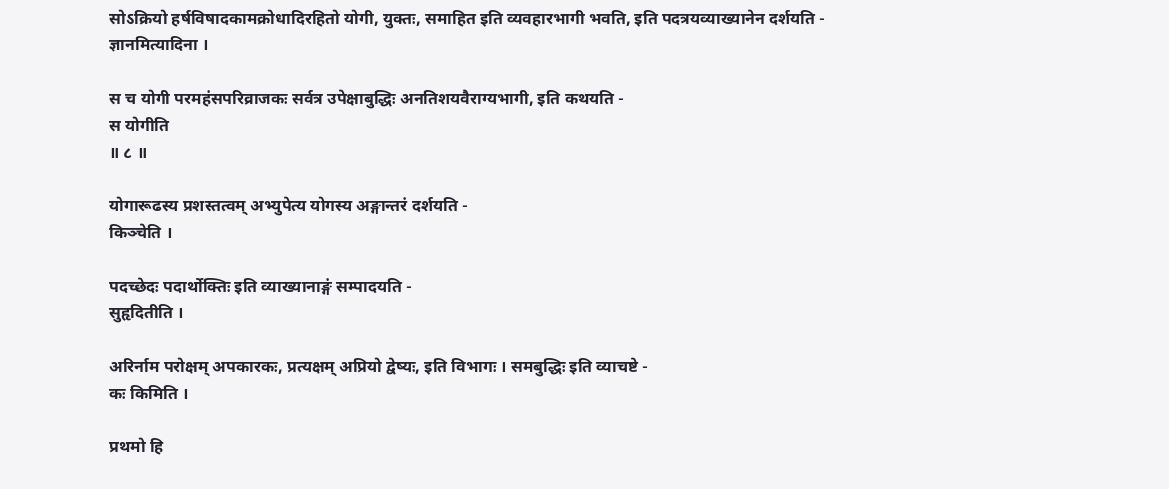सोऽक्रियो हर्षविषादकामक्रोधादिरहितो योगी, युक्तः, समाहित इति व्यवहारभागी भवति, इति पदत्रयव्याख्यानेन दर्शयति -
ज्ञानमित्यादिना ।

स च योगी परमहंसपरिव्राजकः सर्वत्र उपेक्षाबुद्धिः अनतिशयवैराग्यभागी, इति कथयति -
स योगीति
॥ ८ ॥

योगारूढस्य प्रशस्तत्वम् अभ्युपेत्य योगस्य अङ्गान्तरं दर्शयति -
किञ्चेति ।

पदच्छेदः पदार्थोक्तिः इति व्याख्यानाङ्गं सम्पादयति -
सुहृदितीति ।

अरिर्नाम परोक्षम् अपकारकः, प्रत्यक्षम् अप्रियो द्वेष्यः, इति विभागः । समबुद्धिः इति व्याचष्टे -
कः किमिति ।

प्रथमो हि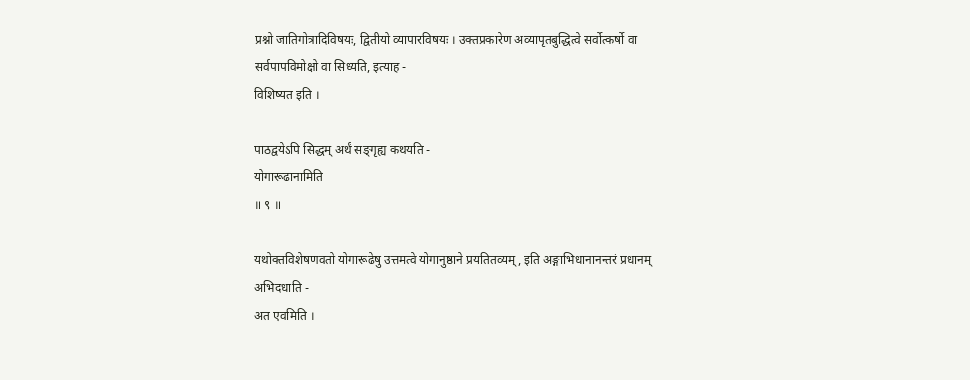प्रश्नो जातिगोत्रादिविषयः, द्वितीयो व्यापारविषयः । उक्तप्रकारेण अव्यापृतबुद्धित्वे सर्वोत्कर्षो वा सर्वपापविमोक्षो वा सिध्यति, इत्याह -
विशिष्यत इति ।

पाठद्वयेऽपि सिद्धम् अर्थं सङ्गृह्य कथयति -
योगारूढानामिति
॥ ९ ॥

यथोक्तविशेषणवतो योगारूढेषु उत्तमत्वे योगानुष्ठाने प्रयतितव्यम् , इति अङ्गाभिधानानन्तरं प्रधानम् अभिदधाति -
अत एवमिति ।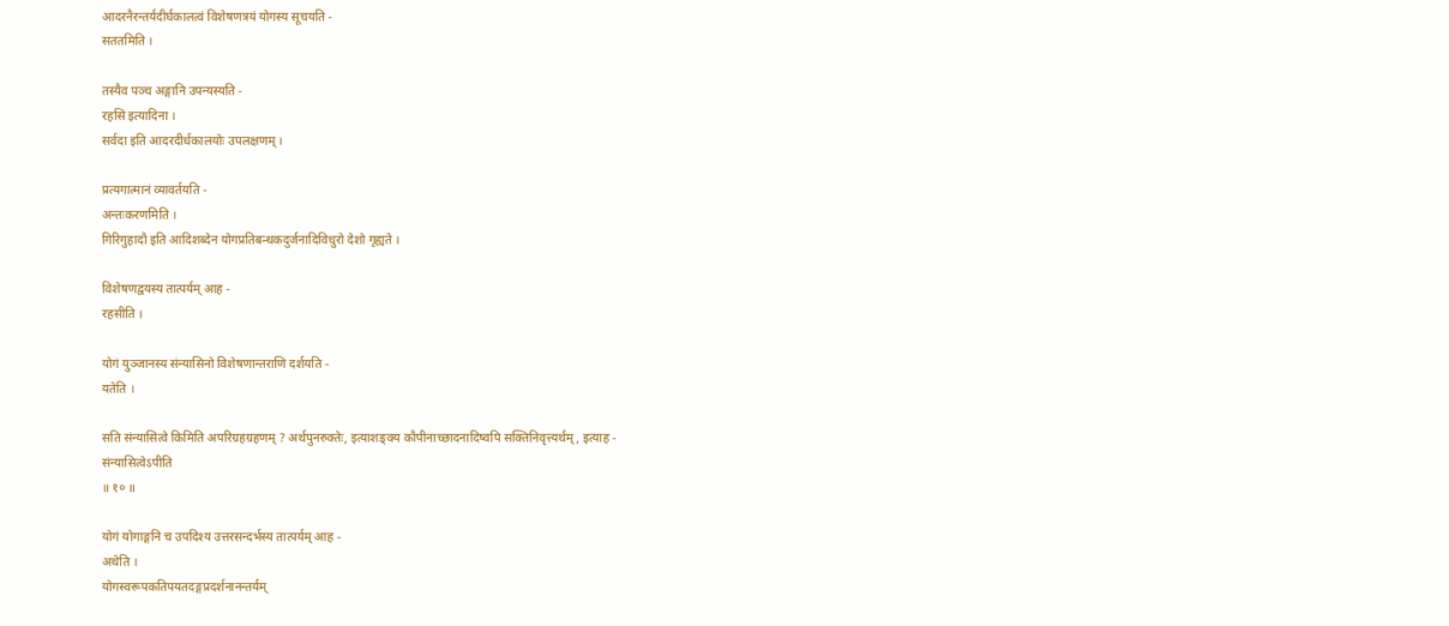आदरनैरन्तर्यदीर्घकालत्वं विशेषणत्रयं योगस्य सूचयति -
सततमिति ।

तस्यैव पञ्च अङ्गानि उपन्यस्यति -
रहसि इत्यादिना ।
सर्वदा इति आदरदीर्धकालयोः उपलक्षणम् ।

प्रत्यगात्मानं व्यावर्तयति -
अन्तःकरणमिति ।
गिरिगुहादौ इति आदिशब्देन योगप्रतिबन्धकदुर्जनादिविधुरो देशो गृह्यते ।

विशेषणद्वयस्य तात्पर्यम् आह -
रहसीति ।

योगं युञ्जानस्य संन्यासिनो विशेषणान्तराणि दर्शयति -
यतेति ।

सति संन्यासित्वे किमिति अपरिग्रहग्रहणम् ? अर्थपुनरुक्तेः, इत्याशङ्क्य कौपीनाच्छादनादिष्वपि सक्तिनिवृत्त्यर्थम् , इत्याह -
संन्यासित्वेऽपीति
॥ १० ॥

योगं योगाङ्गनि च उपदिश्य उत्तरसन्दर्भस्य तात्पर्यम् आह -
अथेति ।
योगस्वरूपकतिपयतदङ्गप्रदर्शनानन्तर्यम्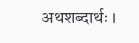अथशब्दार्थः ।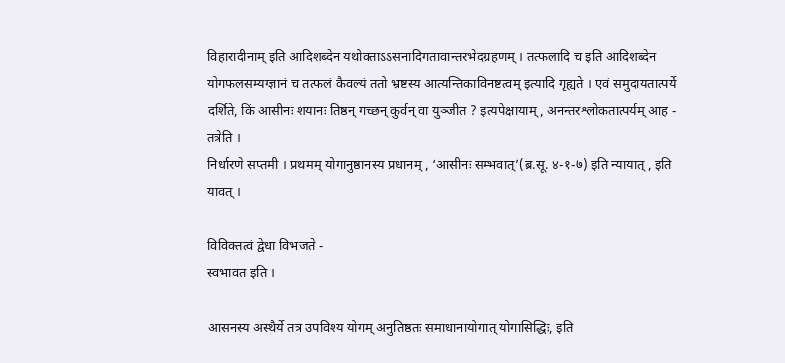विहारादीनाम् इति आदिशब्देन यथोक्ताऽऽसनादिगतावान्तरभेदग्रहणम् । तत्फलादि च इति आदिशब्देन योगफलसम्यग्ज्ञानं च तत्फलं कैवल्यं ततो भ्रष्टस्य आत्यन्तिकाविनष्टत्वम् इत्यादि गृह्यते । एवं समुदायतात्पर्ये दर्शिते, किं आसीनः शयानः तिष्ठन् गच्छन् कुर्वन् वा युञ्जीत ? इत्यपेक्षायाम् , अनन्तरश्लोकतात्पर्यम् आह -
तत्रेति ।
निर्धारणे सप्तमी । प्रथमम् योगानुष्ठानस्य प्रधानम् , ‘आसीनः सम्भवात्’(ब्र.सू. ४-१-७) इति न्यायात् , इति यावत् ।

विविक्तत्वं द्वेधा विभजते -
स्वभावत इति ।

आसनस्य अस्थैर्ये तत्र उपविश्य योगम् अनुतिष्ठतः समाधानायोगात् योगासिद्धिः, इति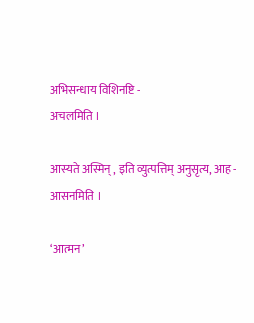अभिसन्धाय विशिनष्टि -
अचलमिति ।

आस्यते अस्मिन् , इति व्युत्पत्तिम् अनुसृत्य, आह -
आसनमिति ।

‘आत्मन’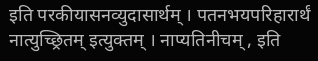इति परकीयासनव्युदासार्थम् । पतनभयपरिहारार्थं नात्युच्छ्रितम् इत्युक्तम् । नाप्यतिनीचम् , इति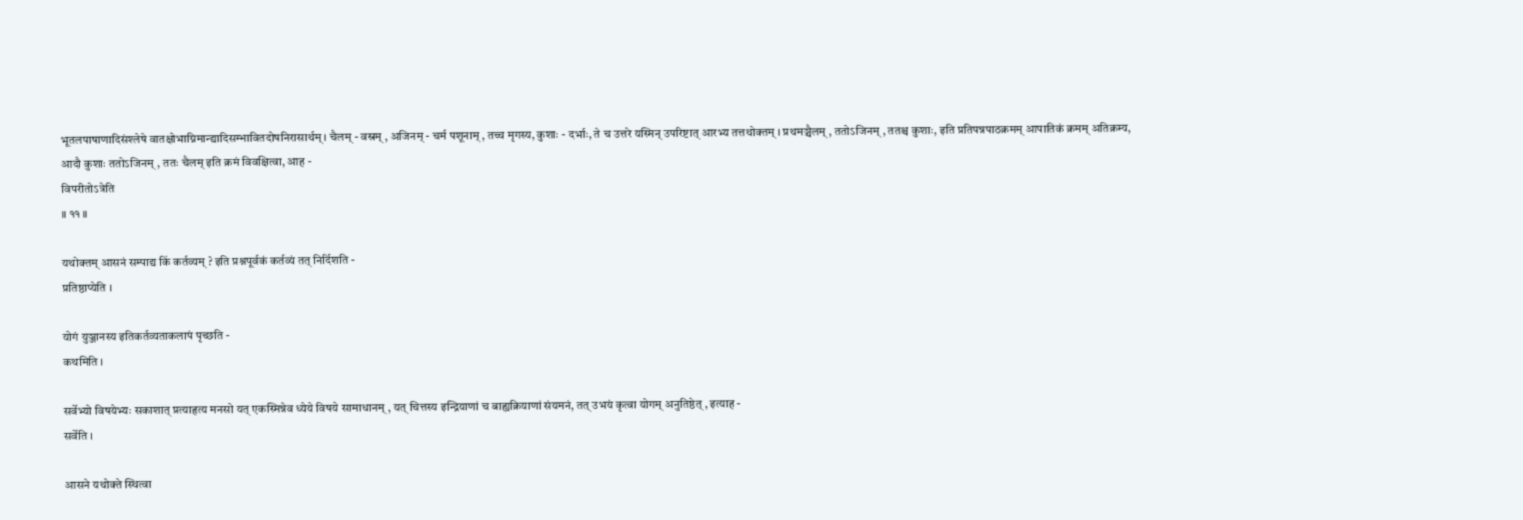भूतलपाषाणादिसंश्लेषे वातक्षोभाग्निमान्द्यादिसम्भावितदोषनिरासार्थम् । चैलम् - वस्रम् , अजिनम् - चर्म पशूनाम् , तच्च मृगस्य, कुशाः - दर्भाः, ते च उत्तरे यस्मिन् उपरिष्टात् आरभ्य तत्तथोक्तम् । प्रथमञ्चैलम् , ततोऽजिनम् , ततश्च कुशाः, इति प्रतिपन्नपाठक्रमम् आपातिकं क्रमम् अतिक्रम्य, आदौ कुशाः ततोऽजिनम् , ततः चैलम् इति क्रमं विवक्षित्वा, आह -
विपरीतोऽत्रेति
॥ ११ ॥

यथोक्तम् आसनं सम्पाद्य किं कर्तव्यम् ? इति प्रश्नपूर्वकं कर्तव्यं तत् निर्दिशति -
प्रतिष्ठाप्येति ।

योगं युञ्जानस्य इतिकर्तव्यताकलापं पृच्छति -
कथमिति ।

सर्वेभ्यो विषयेभ्यः सकाशात् प्रत्याहृत्य मनसो यत् एकस्मिन्नेव ध्येये विषये सामाधानम् , यत् चित्तस्य इन्द्रियाणां च बाह्यक्रियाणां संयमनं, तत् उभयं कृत्वा योगम् अनुतिष्ठेत् , इत्याह -
सर्वेति ।

आसने यथोक्ते स्थित्वा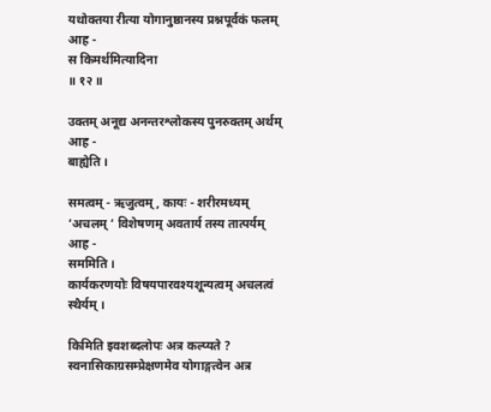यथोक्तया रीत्या योगानुष्ठानस्य प्रश्नपूर्वकं फलम् आह -
स किमर्थमित्यादिना
॥ १२ ॥

उक्तम् अनूद्य अनन्तरश्लोकस्य पुनरुक्तम् अर्थम् आह -
बाह्येति ।

समत्वम् - ऋजुत्वम् , कायः - शरीरमध्यम्
‘अचलम् ‘ विशेषणम् अवतार्य तस्य तात्पर्यम् आह -
सममिति ।
कार्यकरणयोः विषयपारवश्यशून्यत्वम् अचलत्वं स्थैर्यम् ।

किमिति इवशब्दलोपः अत्र कल्प्यते ? स्वनासिकाग्रसम्प्रेक्षणमेव योगाङ्गत्वेन अत्र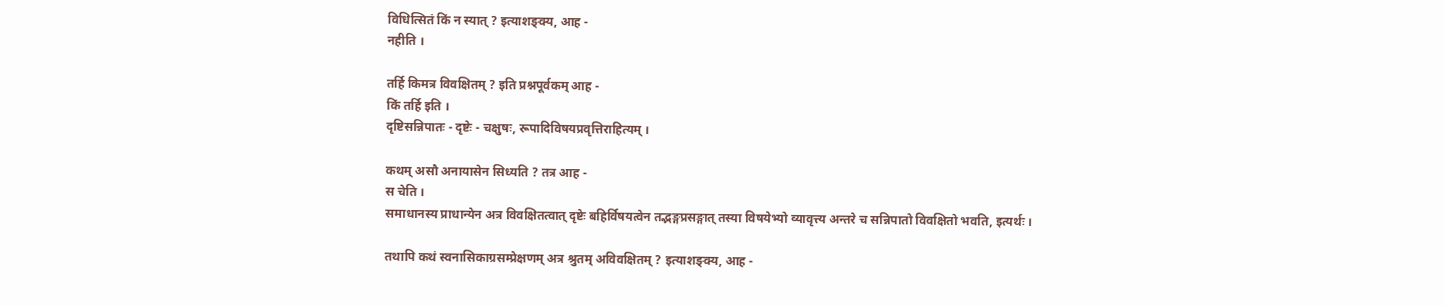विधित्सितं किं न स्यात् ? इत्याशङ्क्य, आह -
नहीति ।

तर्हि किमत्र विवक्षितम् ? इति प्रश्नपूर्वकम् आह -
किं तर्हि इति ।
दृष्टिसन्निपातः - दृष्टेः - चक्षुषः, रूपादिविषयप्रवृत्तिराहित्यम् ।

कथम् असौ अनायासेन सिध्यति ? तत्र आह -
स चेति ।
समाधानस्य प्राधान्येन अत्र विवक्षितत्वात् दृष्टेः बहिर्विषयत्वेन तद्भङ्गप्रसङ्गात् तस्या विषयेभ्यो व्यावृत्त्य अन्तरे च सन्निपातो विवक्षितो भवति, इत्यर्थः ।

तथापि कथं स्वनासिकाग्रसम्प्रेक्षणम् अत्र श्रुतम् अविवक्षितम् ? इत्याशङ्क्य, आह -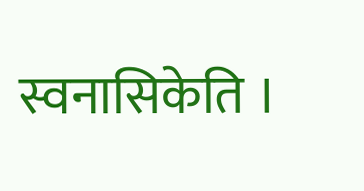स्वनासिकेति ।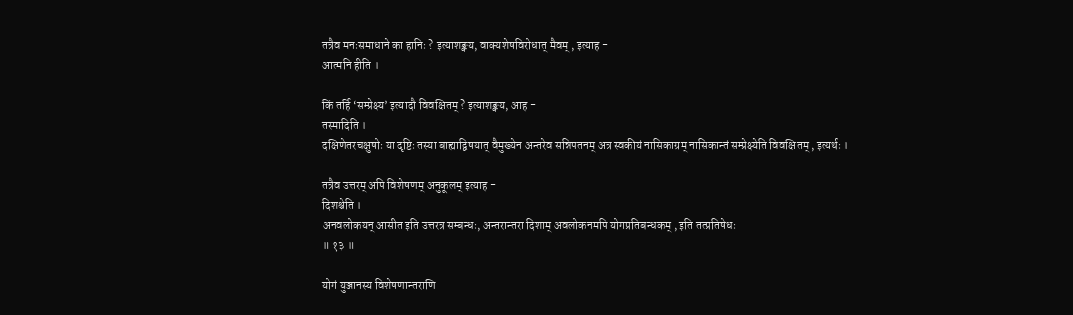तत्रैव मनःसमाधाने का हानिः ? इत्याशङ्क्य, वाक्यशेषविरोधात् मैवम् , इत्याह -
आत्मनि हीति ।

किं तर्हि ‘सम्प्रेक्ष्य’ इत्यादौ विवक्षितम् ? इत्याशङ्क्य, आह -
तस्मादिति ।
दक्षिणेतरचक्षुषोः या दृष्टिः तस्या बाह्याद्विषयात् वैमुख्येन अन्तरेव सन्निपतनम् अत्र स्वकीयं नासिकाग्रम् नासिकान्तं सम्प्रेक्ष्येति विवक्षितम् , इत्यर्थः ।

तत्रैव उत्तरम् अपि विशेषणम् अनुकूलम् इत्याह -
दिशश्चेति ।
अनवलोकयन् आसीत इति उत्तरत्र सम्बन्धः, अन्तरान्तरा दिशाम् अवलोकनमपि योगप्रतिबन्धकम् , इति तत्प्रतिषेधः
॥ १३ ॥

योगं युञ्जानस्य विशेषणान्तराणि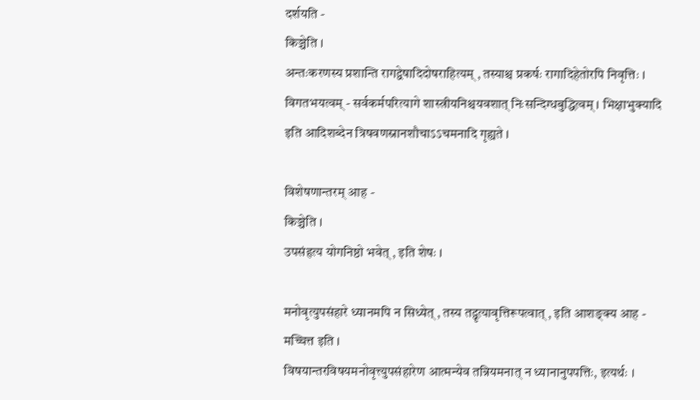दर्शयति -
किञ्चेति ।
अन्तःकरणस्य प्रशान्ति रागद्वेषादिदोषराहित्यम् , तस्याश्च प्रकर्षः रागादिहेतोरपि निवृत्तिः । विगतभयत्वम् - सर्वकर्मपरित्यागे शास्त्रीयनिश्चयवशात् निःसन्दिग्धबुद्धित्वम् । भिक्षाभुक्यादि इति आदिशब्देन त्रिषवणस्नानशौचाऽऽचमनादि गृह्यते ।

विशेषणान्तरम् आह -
किञ्चेति ।
उपसंहृत्य योगनिष्ठो भवेत् , इति शेषः ।

मनोवृत्युपसंहारे ध्यानमपि न सिध्येत् , तस्य तद्वृत्यावृत्तिरूपत्वात् , इति आशङ्क्य आह -
मच्चित्त इति ।
विषयान्तरविषयमनोवृत्त्युपसंहारेण आत्मन्येव तन्नियमनात् न ध्यानानुपपत्तिः, इत्यर्थः ।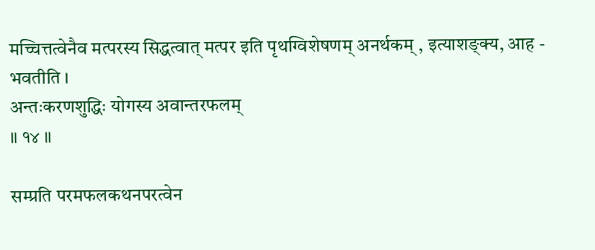मच्चित्तत्वेनैव मत्परस्य सिद्धत्वात् मत्पर इति पृथग्विशेषणम् अनर्थकम् , इत्याशङ्क्य, आह -
भवतीति ।
अन्तःकरणशुद्धिः योगस्य अवान्तरफलम्
॥ १४ ॥

सम्प्रति परमफलकथनपरत्वेन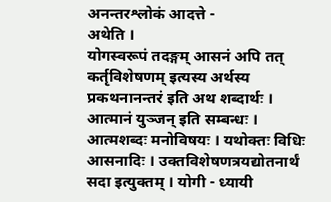अनन्तरश्लोकं आदत्ते -
अथेति ।
योगस्वरूपं तदङ्गम् आसनं अपि तत् कर्तृविशेषणम् इत्यस्य अर्थस्य प्रकथनानन्तरं इति अथ शब्दार्थः । आत्मानं युञ्जन् इति सम्बन्धः । आत्मशब्दः मनोविषयः । यथोक्तः विधिः आसनादिः । उक्तविशेषणत्रयद्योतनार्थं सदा इत्युक्तम् । योगी - ध्यायी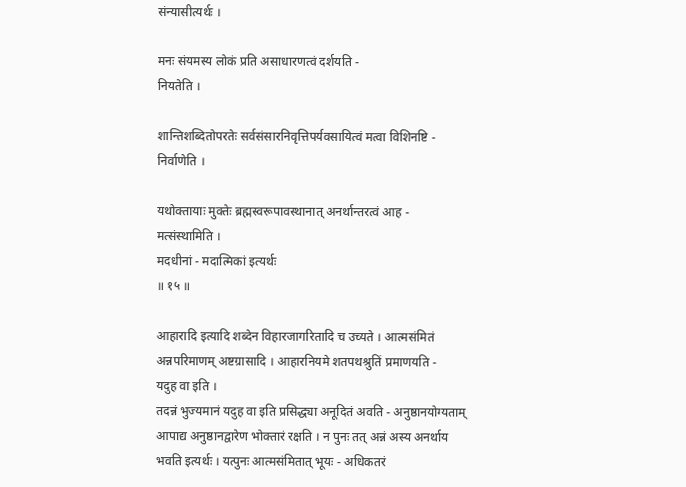संन्यासीत्यर्थः ।

मनः संयमस्य लोकं प्रति असाधारणत्वं दर्शयति -
नियतेति ।

शान्तिशब्दितोपरतेः सर्वसंसारनिवृत्तिपर्यवसायित्वं मत्वा विशिनष्टि -
निर्वाणेति ।

यथोक्तायाः मुक्तेः ब्रह्मस्वरूपावस्थानात् अनर्थान्तरत्वं आह -
मत्संस्थामिति ।
मदधीनां - मदात्मिकां इत्यर्थः
॥ १५ ॥

आहारादि इत्यादि शब्देन विहारजागरितादि च उच्यते । आत्मसंमितं अन्नपरिमाणम् अष्टग्रासादि । आहारनियमे शतपथश्रुतिं प्रमाणयति -
यदुह वा इति ।
तदन्नं भुज्यमानं यदुह वा इति प्रसिद्ध्या अनूदितं अवति - अनुष्ठानयोग्यताम् आपाद्य अनुष्ठानद्वारेण भोक्तारं रक्षति । न पुनः तत् अन्नं अस्य अनर्थाय भवति इत्यर्थः । यत्पुनः आत्मसंमितात् भूयः - अधिकतरं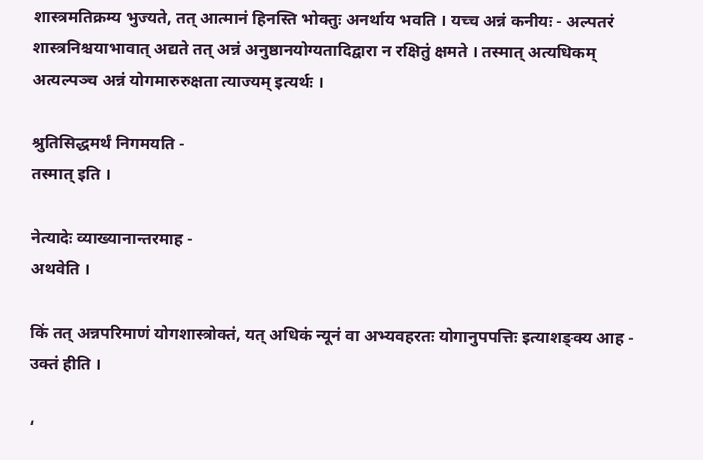शास्त्रमतिक्रम्य भुज्यते, तत् आत्मानं हिनस्ति भोक्तुः अनर्थाय भवति । यच्च अन्नं कनीयः - अल्पतरं शास्त्रनिश्चयाभावात् अद्यते तत् अन्नं अनुष्ठानयोग्यतादिद्वारा न रक्षितुं क्षमते । तस्मात् अत्यधिकम् अत्यल्पञ्च अन्नं योगमारुरुक्षता त्याज्यम् इत्यर्थः ।

श्रुतिसिद्धमर्थं निगमयति -
तस्मात् इति ।

नेत्यादेः व्याख्यानान्तरमाह -
अथवेति ।

किं तत् अन्नपरिमाणं योगशास्त्रोक्तं, यत् अधिकं न्यूनं वा अभ्यवहरतः योगानुपपत्तिः इत्याशङ्क्य आह -
उक्तं हीति ।

‘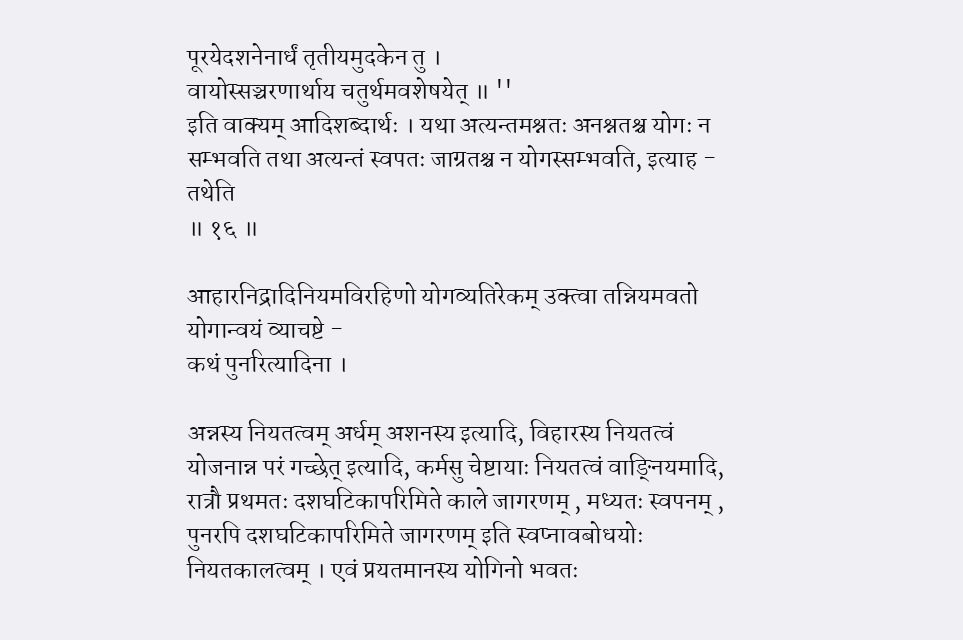पूरयेदशनेनार्धं तृतीयमुदकेन तु ।
वायोस्सञ्चरणार्थाय चतुर्थमवशेषयेत् ॥ ''
इति वाक्यम् आदिशब्दार्थः । यथा अत्यन्तमश्नतः अनश्नतश्च योगः न सम्भवति तथा अत्यन्तं स्वपतः जाग्रतश्च न योगस्सम्भवति, इत्याह -
तथेति
॥ १६ ॥

आहारनिद्रादिनियमविरहिणो योगव्यतिरेकम् उक्त्वा तन्नियमवतो योगान्वयं व्याचष्टे -
कथं पुनरित्यादिना ।

अन्नस्य नियतत्वम् अर्धम् अशनस्य इत्यादि, विहारस्य नियतत्वं योजनान्न परं गच्छेत् इत्यादि, कर्मसु चेष्टायाः नियतत्वं वाङ्नियमादि, रात्रौ प्रथमतः दशघटिकापरिमिते काले जागरणम् , मध्यतः स्वपनम् , पुनरपि दशघटिकापरिमिते जागरणम् इति स्वप्नावबोधयोः नियतकालत्वम् । एवं प्रयतमानस्य योगिनो भवतः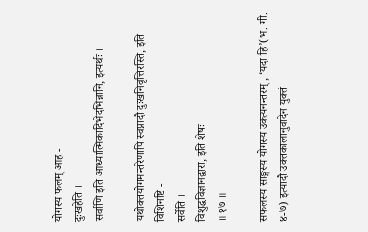योगस्य फलम् आह -
दुःखहेति ।
सर्वाणि इति आध्यात्मिकादिभेदभिन्नानि, इत्यर्थः ।

यथोक्तयोगमन्तरेणापि स्वप्नादौ दुःखनिवृत्तिरस्ति, इति विशिनष्टि -
सर्वेति ।
विशुद्धविज्ञानद्वारा, इति शेषः
॥ १७ ॥

सफलस्य साङ्गस्य योगस्य उक्त्यनन्तरम् , ‘यदा हि’(भ. गी. ४-७) इत्यादौ उक्तकालानुवादेन युक्तं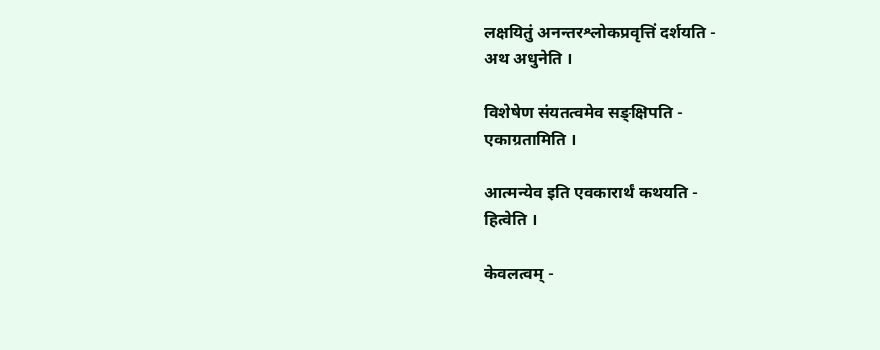लक्षयितुं अनन्तरश्लोकप्रवृत्तिं दर्शयति -
अथ अधुनेति ।

विशेषेण संयतत्वमेव सङ्क्षिपति -
एकाग्रतामिति ।

आत्मन्येव इति एवकारार्थं कथयति -
हित्वेति ।

केवलत्वम् -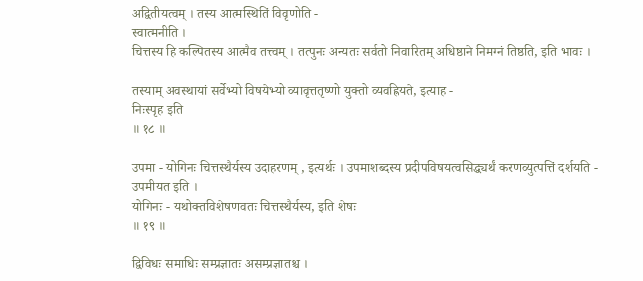अद्वितीयत्वम् । तस्य आत्मस्थितिं विवृणोति -
स्वात्मनीति ।
चित्तस्य हि कल्पितस्य आत्मैव तत्त्वम् । तत्पुनः अन्यतः सर्वतो निवारितम् अधिष्ठाने निमग्नं तिष्ठति, इति भावः ।

तस्याम् अवस्थायां सर्वेभ्यो विषयेभ्यो व्यावृत्ततृष्णो युक्तो व्यवह्रियते, इत्याह -
निःस्पृह इति
॥ १८ ॥

उपमा - योगिनः चित्तस्थैर्यस्य उदाहरणम् , इत्यर्थः । उपमाशब्दस्य प्रदीपविषयत्वसिद्ध्यर्थं करणव्युत्पत्तिं दर्शयति -
उपमीयत इति ।
योगिनः - यथोक्तविशेषणवतः चित्तस्थैर्यस्य, इति शेषः
॥ १९ ॥

द्विविधः समाधिः सम्प्रज्ञातः असम्प्रज्ञातश्च ।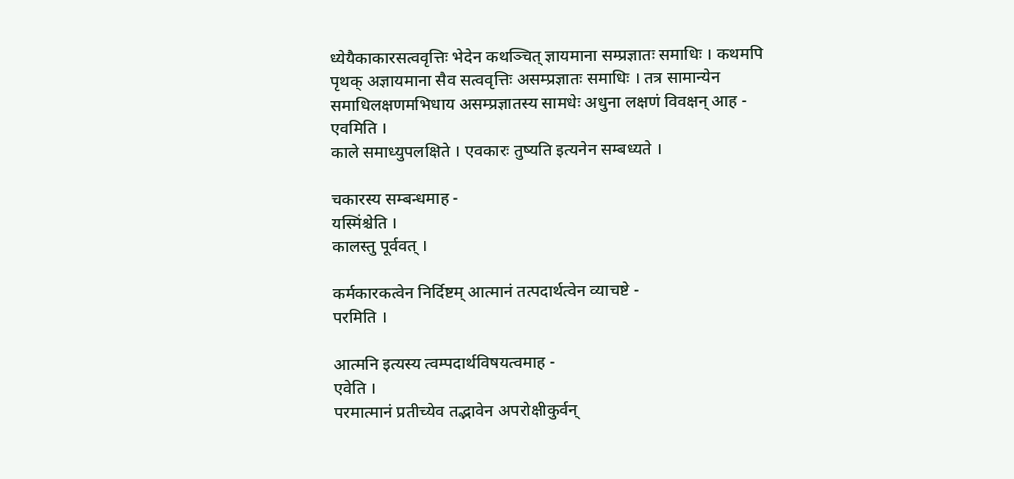ध्येयैकाकारसत्ववृत्तिः भेदेन कथञ्चित् ज्ञायमाना सम्प्रज्ञातः समाधिः । कथमपि पृथक् अज्ञायमाना सैव सत्ववृत्तिः असम्प्रज्ञातः समाधिः । तत्र सामान्येन समाधिलक्षणमभिधाय असम्प्रज्ञातस्य सामधेः अधुना लक्षणं विवक्षन् आह -
एवमिति ।
काले समाध्युपलक्षिते । एवकारः तुष्यति इत्यनेन सम्बध्यते ।

चकारस्य सम्बन्धमाह -
यस्मिंश्चेति ।
कालस्तु पूर्ववत् ।

कर्मकारकत्वेन निर्दिष्टम् आत्मानं तत्पदार्थत्वेन व्याचष्टे -
परमिति ।

आत्मनि इत्यस्य त्वम्पदार्थविषयत्वमाह -
एवेति ।
परमात्मानं प्रतीच्येव तद्भावेन अपरोक्षीकुर्वन्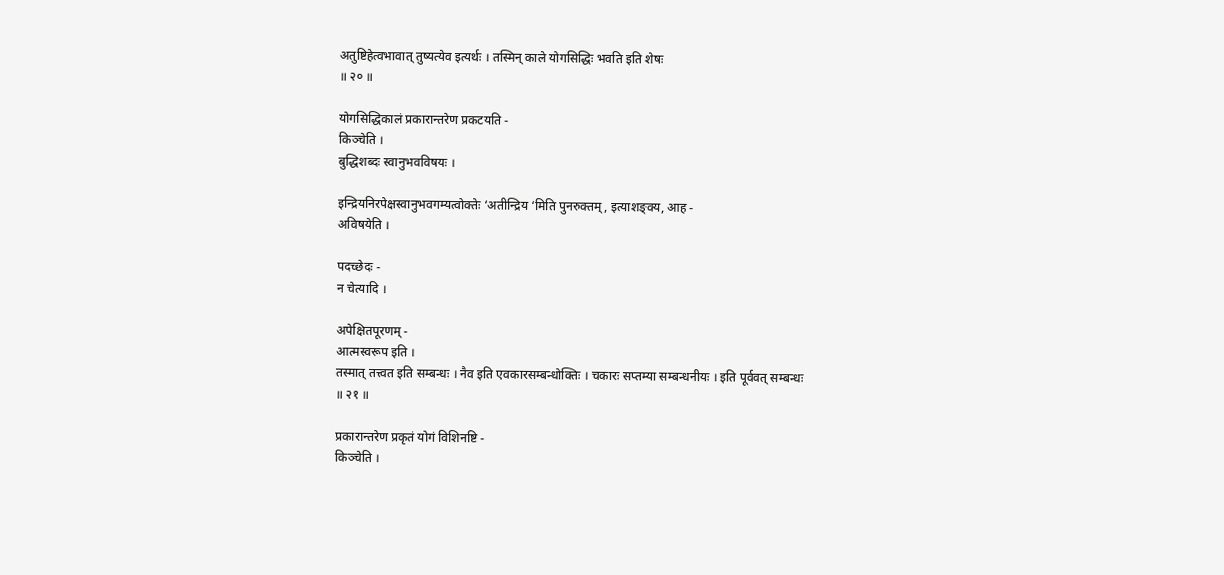अतुष्टिहेत्वभावात् तुष्यत्येव इत्यर्थः । तस्मिन् काले योगसिद्धिः भवति इति शेषः
॥ २० ॥

योगसिद्धिकालं प्रकारान्तरेण प्रकटयति -
किञ्चेति ।
बुद्धिशब्दः स्वानुभवविषयः ।

इन्द्रियनिरपेक्षस्वानुभवगम्यत्वोक्तेः ‘अतीन्द्रिय ‘मिति पुनरुक्तम् , इत्याशङ्क्य, आह -
अविषयेति ।

पदच्छेदः -
न चेत्यादि ।

अपेक्षितपूरणम् -
आत्मस्वरूप इति ।
तस्मात् तत्त्वत इति सम्बन्धः । नैव इति एवकारसम्बन्धोक्तिः । चकारः सप्तम्या सम्बन्धनीयः । इति पूर्ववत् सम्बन्धः
॥ २१ ॥

प्रकारान्तरेण प्रकृतं योगं विशिनष्टि -
किञ्चेति ।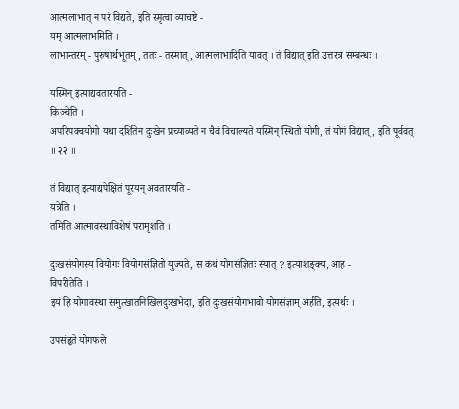आत्मलाभात् न परं विद्यते, इति स्मृत्वा व्याचष्टे -
यम् आत्मलाभमिति ।
लाभान्तरम् - पुरुषार्थभूतम् , ततः - तस्मात् , आत्मलाभादिति यावत् । तं विद्यात् इति उत्तरत्र सम्बन्धः ।

यस्मिन् इत्याद्यवतारयति -
किञ्चेति ।
अपरिपक्वयोगो यथा दर्शितेन दुःखेन प्रच्याव्यते न चैवं विचाल्यते यस्मिन् स्थितो योगी, तं योगं विद्यात् , इति पूर्ववत्
॥ २२ ॥

तं विद्यात् इत्याद्यपेक्षितं पूरयन् अवतारयति -
यत्रेति ।
तमिति आत्मावस्थाविशेषं परामृशति ।

दुःखसंयोगस्य वियोगः वियोगसंज्ञितो युज्यते, स कथं योगसंज्ञितः स्यात् ? इत्याशङ्क्य, आह -
विपरीतेति ।
इयं हि योगावस्था समुत्खातनिखिलदुःखभेदा, इति दुःखसंयोगभावो योगसंज्ञाम् अर्हति, इत्यर्थः ।

उपसंहृते योगफले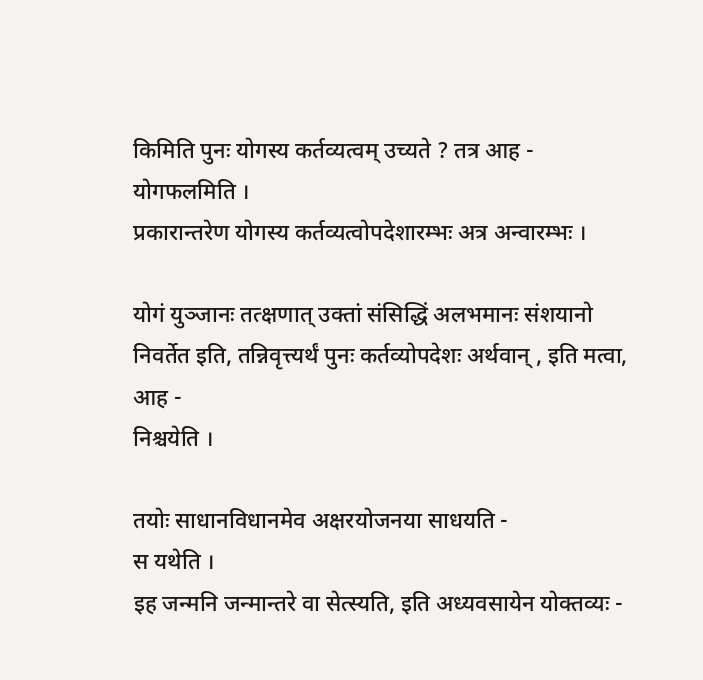किमिति पुनः योगस्य कर्तव्यत्वम् उच्यते ? तत्र आह -
योगफलमिति ।
प्रकारान्तरेण योगस्य कर्तव्यत्वोपदेशारम्भः अत्र अन्वारम्भः ।

योगं युञ्जानः तत्क्षणात् उक्तां संसिद्धिं अलभमानः संशयानो निवर्तेत इति, तन्निवृत्त्यर्थं पुनः कर्तव्योपदेशः अर्थवान् , इति मत्वा, आह -
निश्चयेति ।

तयोः साधानविधानमेव अक्षरयोजनया साधयति -
स यथेति ।
इह जन्मनि जन्मान्तरे वा सेत्स्यति, इति अध्यवसायेन योक्तव्यः -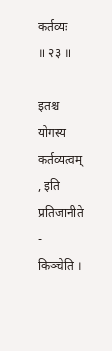कर्तव्यः
॥ २३ ॥

इतश्च योगस्य कर्तव्यत्वम् , इति प्रतिजानीते -
किञ्चेति ।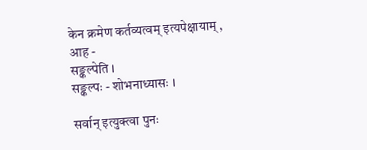केन क्रमेण कर्तव्यत्वम् इत्यपेक्षायाम् , आह -
सङ्कल्पेति ।
सङ्कल्पः - शोभनाध्यासः ।

सर्वान् इत्युक्त्वा पुनः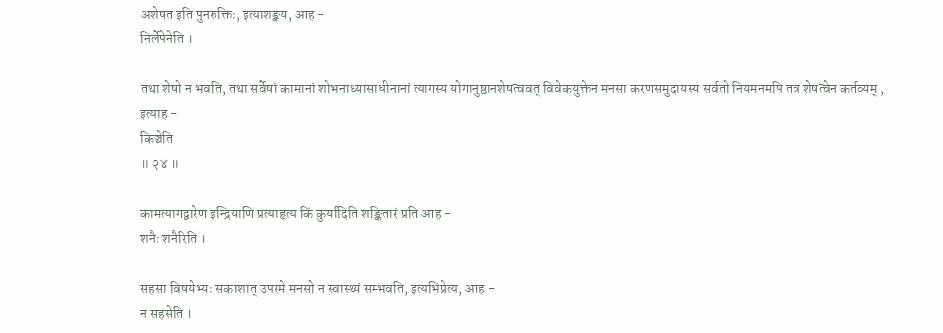अशेषत इति पुनरुक्तिः, इत्याशङ्क्य, आह -
निर्लेपेनेति ।

तथा शेषो न भवति, तथा सर्वेषां कामानां शोभनाध्यासाधीनानां त्यागस्य योगानुष्ठानशेषत्ववत् विवेकयुक्तेन मनसा करणसमुदायस्य सर्वतो नियमनमपि तत्र शेषत्वेन कर्तव्यम् , इत्याह -
किञ्चेति
॥ २४ ॥

कामत्यागद्वारेण इन्द्रियाणि प्रत्याहृत्य किं कुर्यादिति शङ्कितारं प्रति आह -
शनैः शनैरिति ।

सहसा विषयेभ्यः सकाशात् उपरमे मनसो न स्वास्थ्यं सम्भवति, इत्यभिप्रेत्य, आह -
न सहसेति ।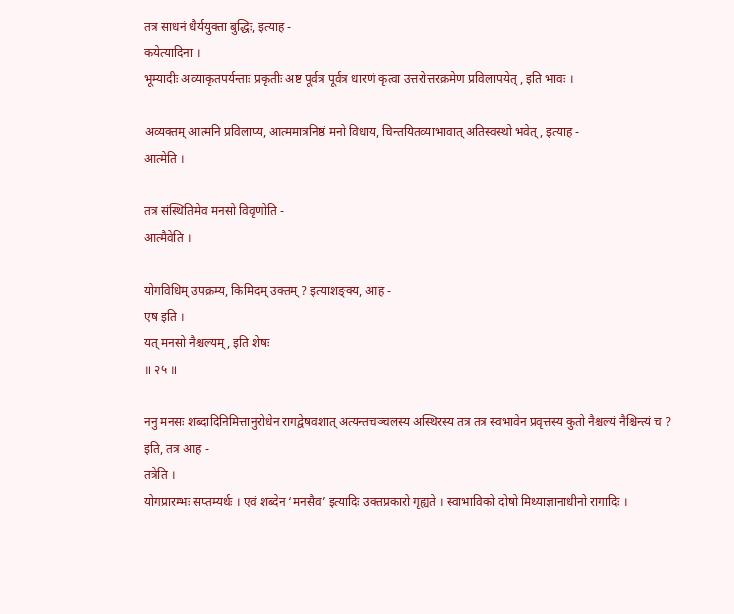तत्र साधनं धैर्ययुक्ता बुद्धिः, इत्याह -
कयेत्यादिना ।
भूम्यादीः अव्याकृतपर्यन्ताः प्रकृतीः अष्ट पूर्वत्र पूर्वत्र धारणं कृत्वा उत्तरोत्तरक्रमेण प्रविलापयेत् , इति भावः ।

अव्यक्तम् आत्मनि प्रविलाप्य, आत्ममात्रनिष्ठं मनो विधाय, चिन्तयितव्याभावात् अतिस्वस्थो भवेत् , इत्याह -
आत्मेति ।

तत्र संस्थितिमेव मनसो विवृणोति -
आत्मैवेति ।

योगविधिम् उपक्रम्य, किमिदम् उक्तम् ? इत्याशङ्क्य, आह -
एष इति ।
यत् मनसो नैश्चल्यम् , इति शेषः
॥ २५ ॥

ननु मनसः शब्दादिनिमित्तानुरोधेन रागद्वेषवशात् अत्यन्तचञ्चलस्य अस्थिरस्य तत्र तत्र स्वभावेन प्रवृत्तस्य कुतो नैश्चल्यं नैश्चिन्त्यं च ? इति, तत्र आह -
तत्रेति ।
योगप्रारम्भः सप्तम्यर्थः । एवं शब्देन ‘मनसैव’ इत्यादिः उक्तप्रकारो गृह्यते । स्वाभाविको दोषो मिथ्याज्ञानाधीनो रागादिः ।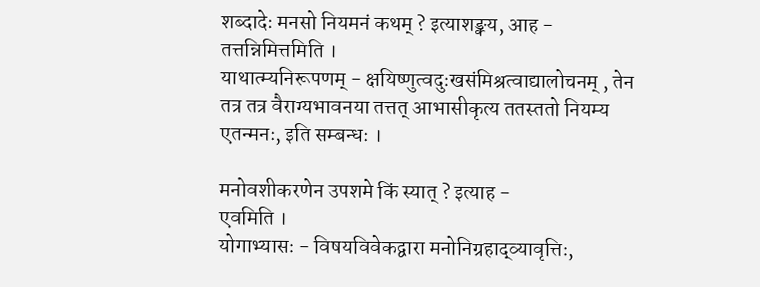शब्दादेः मनसो नियमनं कथम् ? इत्याशङ्क्य, आह -
तत्तन्निमित्तमिति ।
याथात्म्यनिरूपणम् - क्षयिष्णुत्वदुःखसंमिश्रत्वाद्यालोचनम् , तेन तत्र तत्र वैराग्यभावनया तत्तत् आभासीकृत्य ततस्ततो नियम्य एतन्मनः, इति सम्बन्धः ।

मनोवशीकरणेन उपशमे किं स्यात् ? इत्याह -
एवमिति ।
योगाभ्यासः - विषयविवेकद्वारा मनोनिग्रहाद्व्यावृत्तिः,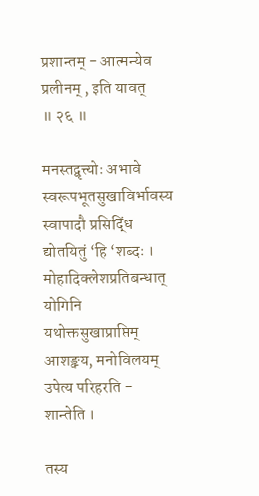प्रशान्तम् - आत्मन्येव प्रलीनम् , इति यावत्
॥ २६ ॥

मनस्तद्वृत्त्योः अभावे स्वरूपभूतसुखाविर्भावस्य स्वापादौ प्रसिद्धिं द्योतयितुं ‘हि ‘शब्दः । मोहादिक्लेशप्रतिबन्धात् योगिनि यथोक्तसुखाप्राप्तिम् आशङ्क्य, मनोविलयम् उपेत्य परिहरति -
शान्तेति ।

तस्य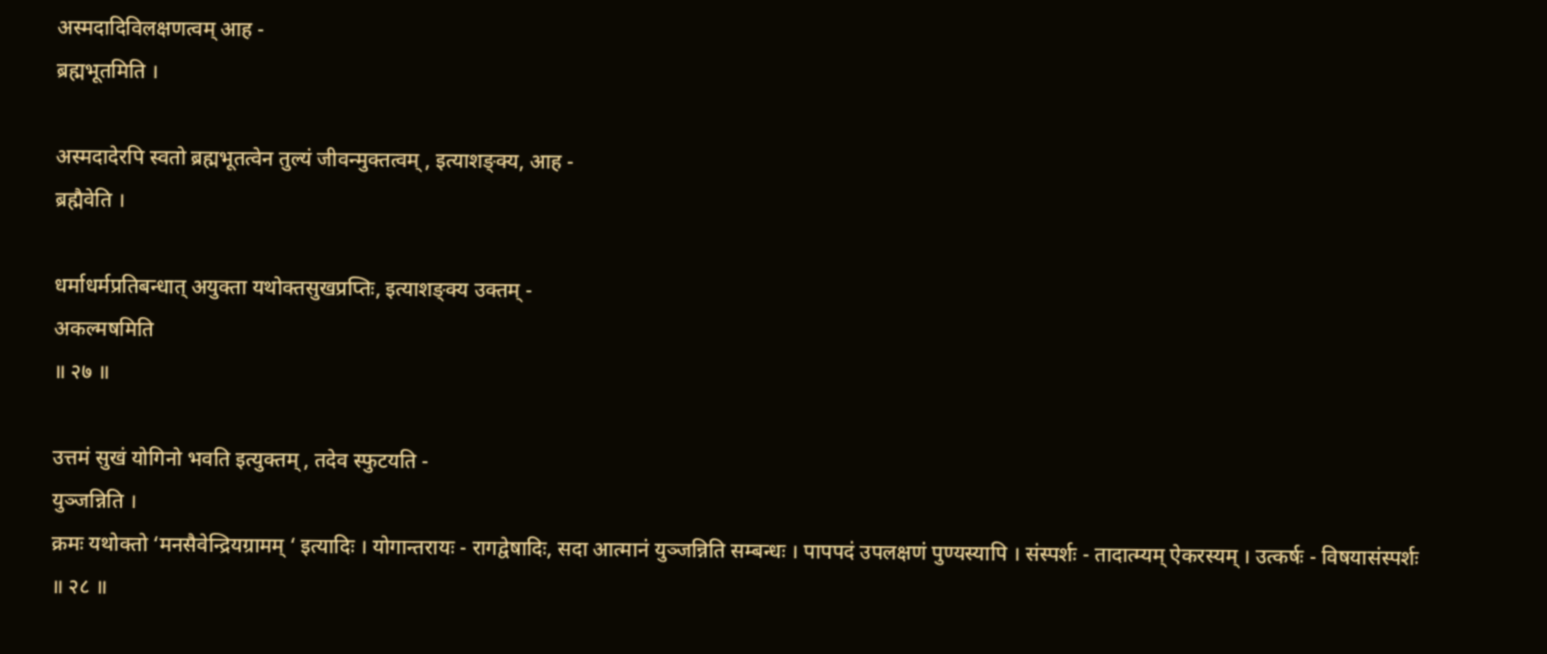अस्मदादिविलक्षणत्वम् आह -
ब्रह्मभूतमिति ।

अस्मदादेरपि स्वतो ब्रह्मभूतत्वेन तुल्यं जीवन्मुक्तत्वम् , इत्याशङ्क्य, आह -
ब्रह्मैवेति ।

धर्माधर्मप्रतिबन्धात् अयुक्ता यथोक्तसुखप्रप्तिः, इत्याशङ्क्य उक्तम् -
अकल्मषमिति
॥ २७ ॥

उत्तमं सुखं योगिनो भवति इत्युक्तम् , तदेव स्फुटयति -
युञ्जन्निति ।
क्रमः यथोक्तो ‘मनसैवेन्द्रियग्रामम् ‘ इत्यादिः । योगान्तरायः - रागद्वेषादिः, सदा आत्मानं युञ्जन्निति सम्बन्धः । पापपदं उपलक्षणं पुण्यस्यापि । संस्पर्शः - तादात्म्यम् ऐकरस्यम् । उत्कर्षः - विषयासंस्पर्शः
॥ २८ ॥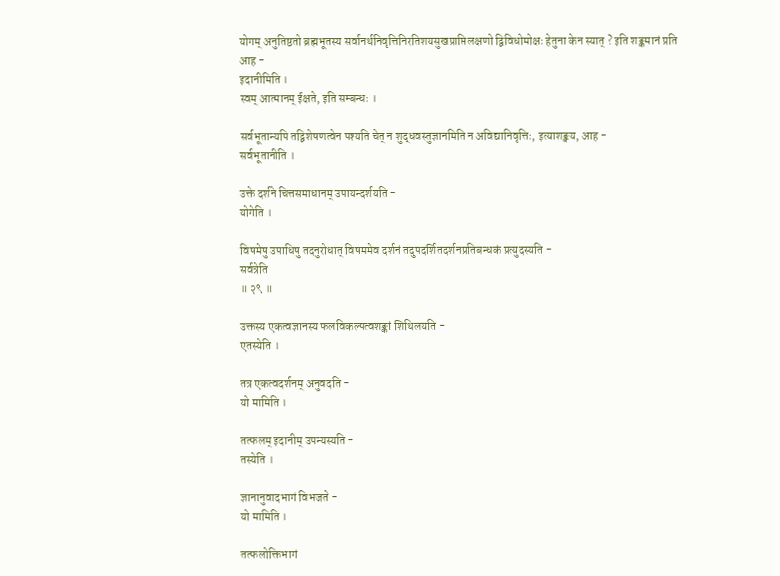योगम् अनुतिष्ठतो ब्रह्मभूतस्य सर्वानर्थनिवृत्तिनिरतिशयसुखप्राप्तिलक्षणो द्विविधोमोक्षः हेतुना केन स्यात् ? इति शङ्कमानं प्रति आह -
इदानीमिति ।
स्वम् आत्मानम् ईक्षते, इति सम्बन्धः ।

सर्वभूतान्यपि तद्विशेषणत्वेन पश्यति चेत् न शुद्धवस्तुज्ञानमिति न अविद्यानिवृत्तिः, इत्याशङ्क्य, आह -
सर्वभूतानीति ।

उक्ते दर्शने चित्तसमाधानम् उपायन्दर्शयति -
योगेति ।

विषमेषु उपाधिषु तदनुरोधात् विषममेव दर्शनं तदुपदर्शितदर्शनप्रतिबन्धकं प्रत्युदस्यति -
सर्वत्रेति
॥ २९ ॥

उक्तस्य एकत्वज्ञानस्य फलविकल्पत्वशङ्कां शिथिलयति -
एतस्येति ।

तत्र एकत्वदर्शनम् अनुवदति -
यो मामिति ।

तत्फलम् इदानीम् उपन्यस्यति -
तस्येति ।

ज्ञानानुवादभागं विभजते -
यो मामिति ।

तत्फलोक्तिभागं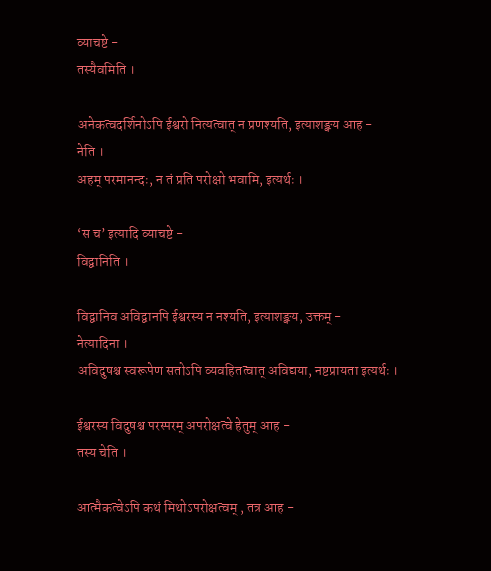व्याचष्टे -
तस्यैवमिति ।

अनेकत्वदर्शिनोऽपि ईश्वरो नित्यत्वात् न प्रणश्यति, इत्याशङ्क्य आह -
नेति ।
अहम् परमानन्दः, न तं प्रति परोक्षो भवामि, इत्यर्थः ।

‘स च’ इत्यादि व्याचष्टे -
विद्वानिति ।

विद्वानिव अविद्वानपि ईश्वरस्य न नश्यति, इत्याशङ्क्य, उक्तम् -
नेत्यादिना ।
अविदुषश्च स्वरूपेण सतोऽपि व्यवहितत्वात् अविद्यया, नष्टप्रायता इत्यर्थः ।

ईश्वरस्य विदुषश्च परस्परम् अपरोक्षत्वे हेतुम् आह -
तस्य चेति ।

आत्मैकत्वेऽपि कथं मिथोऽपरोक्षत्वम् , तत्र आह -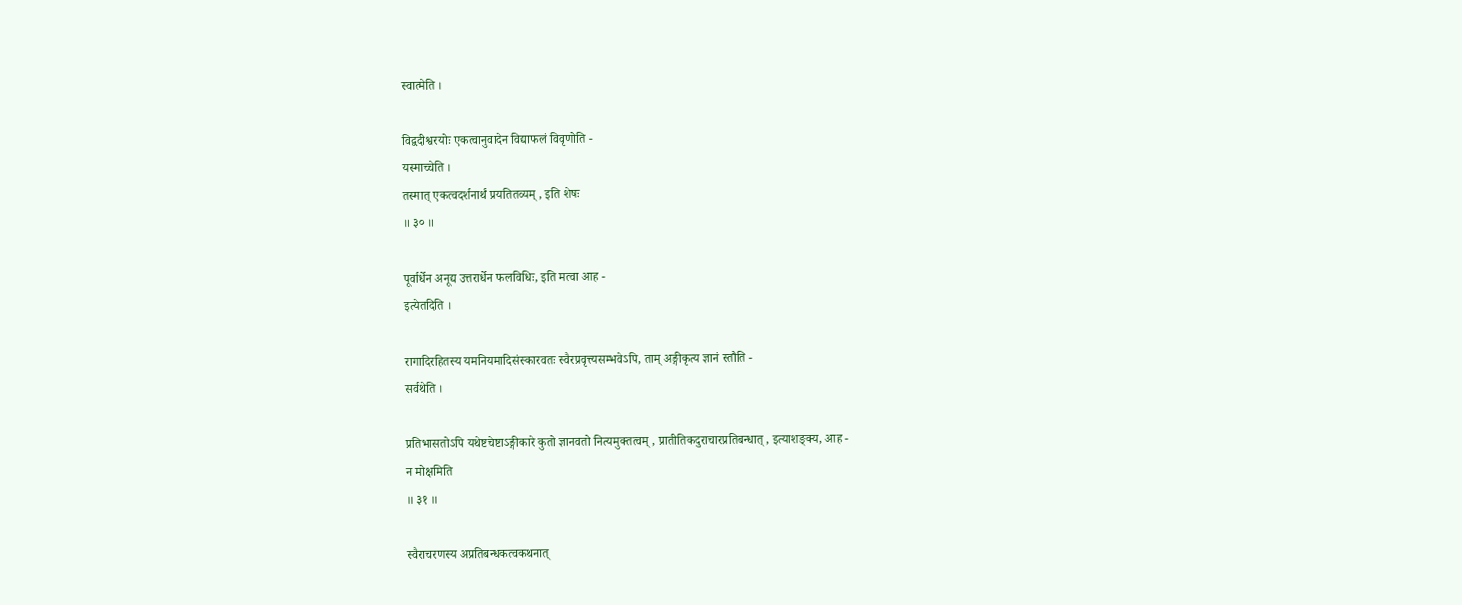स्वात्मेति ।

विद्वदीश्वरयोः एकत्वानुवादेन विद्याफलं विवृणोति -
यस्माच्चेति ।
तस्मात् एकत्वदर्शनार्थं प्रयतितव्यम् , इति शेषः
॥ ३० ॥

पूर्वार्धेन अनूद्य उत्तरार्धेन फलविधिः, इति मत्वा आह -
इत्येतदिति ।

रागादिरहितस्य यमनियमादिसंस्कारवतः स्वैरप्रवृत्त्यसम्भवेऽपि, ताम् अङ्गीकृत्य ज्ञानं स्तौति -
सर्वथेति ।

प्रतिभासतोऽपि यथेष्टचेष्टाऽङ्गीकारे कुतो ज्ञानवतो नित्यमुक्तत्वम् , प्रातीतिकदुराचारप्रतिबन्धात् , इत्याशङ्क्य, आह -
न मोक्षमिति
॥ ३१ ॥

स्वैराचरणस्य अप्रतिबन्धकत्वकथनात्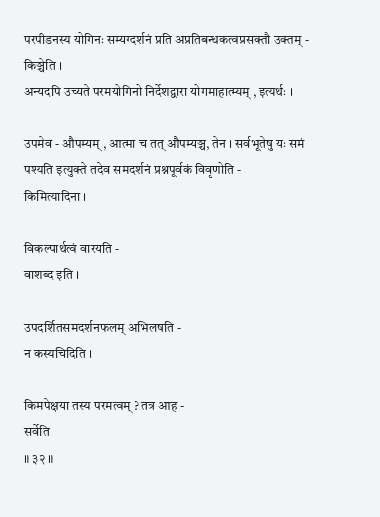परपीडनस्य योगिनः सम्यग्दर्शनं प्रति अप्रतिबन्धकत्वप्रसक्तौ उक्तम् -
किञ्चेति ।
अन्यदपि उच्यते परमयोगिनो निर्देशद्वारा योगमाहात्म्यम् , इत्यर्थः ।

उपमेव - औपम्यम् , आत्मा च तत् औपम्यञ्च, तेन । सर्वभूतेषु यः समं पश्यति इत्युक्ते तदेव समदर्शनं प्रश्नपूर्वकं विवृणोति -
किमित्यादिना ।

विकल्पार्थत्वं वारयति -
वाशब्द इति ।

उपदर्शितसमदर्शनफलम् अभिलषति -
न कस्यचिदिति ।

किमपेक्षया तस्य परमत्वम् ? तत्र आह -
सर्वेति
॥ ३२ ॥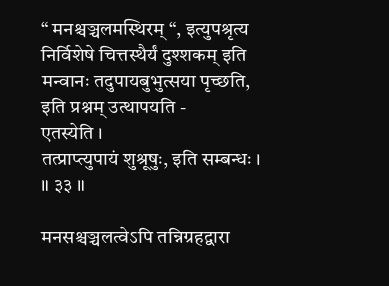“ मनश्चञ्चलमस्थिरम् “, इत्युपश्रृत्य निर्विशेषे चित्तस्थैर्यं दुश्शकम् इति मन्वानः तदुपायबुभुत्सया पृच्छति, इति प्रश्नम् उत्थापयति -
एतस्येति ।
तत्प्राप्त्युपायं शुश्रूषुः, इति सम्बन्धः ।
॥ ३३ ॥

मनसश्चञ्चलत्वेऽपि तन्निग्रहद्वारा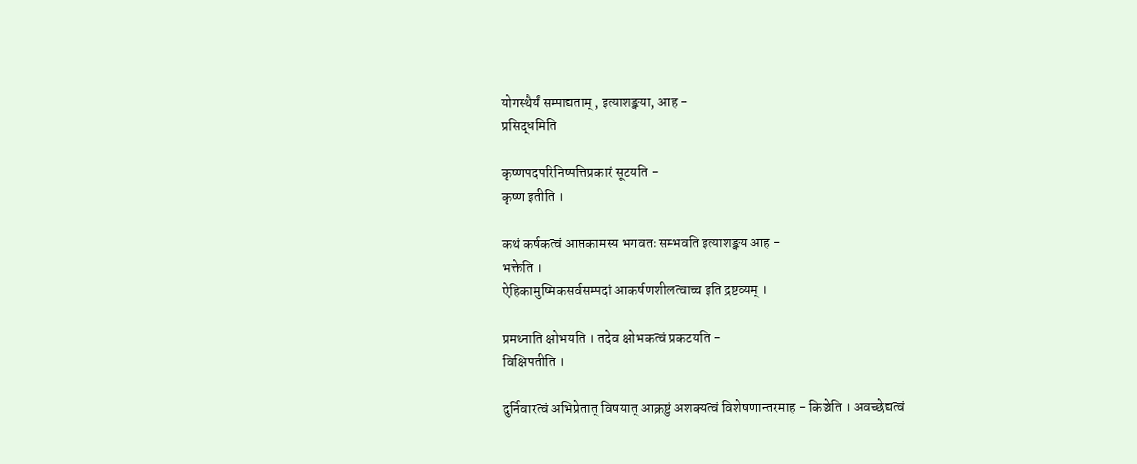योगस्थैर्यं सम्पाद्यताम् , इत्याशङ्क्या, आह -
प्रसिद्धमिति

कृष्णपदपरिनिष्पत्तिप्रकारं सूटयति -
कृष्ण इतीति ।

कथं कर्षकत्वं आप्तकामस्य भगवतः सम्भवति इत्याशङ्क्य आह -
भक्तेति ।
ऐहिकामुष्मिकसर्वसम्पदां आकर्षणशीलत्वाच्च इति द्रष्टव्यम् ।

प्रमथ्नाति क्षोभयति । तदेव क्षोभकत्वं प्रकटयति -
विक्षिपतीति ।

दुर्निवारत्वं अभिप्रेतात् विषयात् आक्रष्टुं अशक्यत्वं विशेषणान्तरमाह - किञ्चेति । अवच्छेद्यत्वं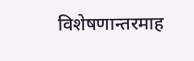विशेषणान्तरमाह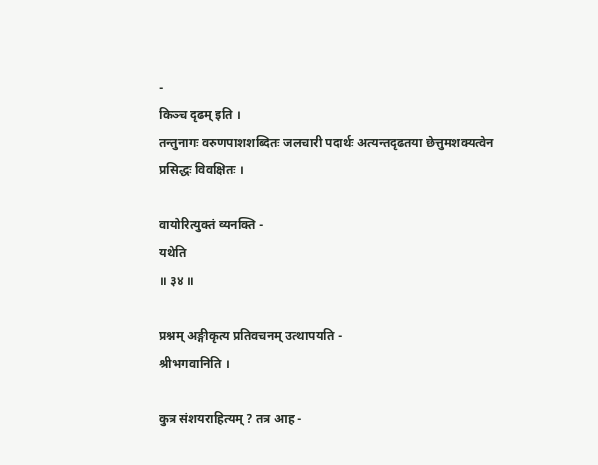-
किञ्च दृढम् इति ।
तन्तुनागः वरुणपाशशब्दितः जलचारी पदार्थः अत्यन्तदृढतया छेत्तुमशक्यत्वेन प्रसिद्धः विवक्षितः ।

वायोरित्युक्तं व्यनक्ति -
यथेति
॥ ३४ ॥

प्रश्नम् अङ्गीकृत्य प्रतिवचनम् उत्थापयति -
श्रीभगवानिति ।

कुत्र संशयराहित्यम् ? तत्र आह -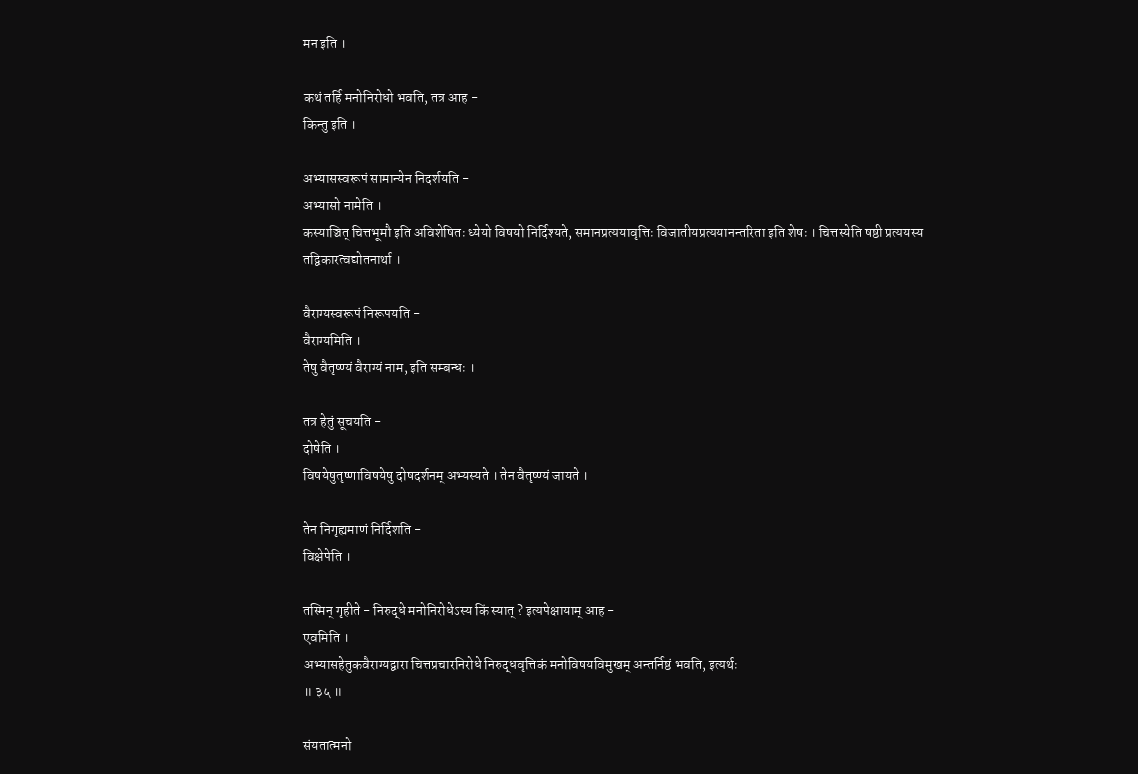मन इति ।

कथं तर्हि मनोनिरोधो भवति, तत्र आह -
किन्तु इति ।

अभ्यासस्वरूपं सामान्येन निदर्शयति -
अभ्यासो नामेति ।
कस्याञ्चित् चित्तभूमौ इति अविशेषितः ध्येयो विषयो निर्दिश्यते, समानप्रत्ययावृत्तिः विजातीयप्रत्ययानन्तरिता इति शेषः । चित्तस्येति षष्ठी प्रत्ययस्य तद्विकारत्वद्योतनार्था ।

वैराग्यस्वरूपं निरूपयति -
वैराग्यमिति ।
तेषु वैतृष्ण्यं वैराग्यं नाम, इति सम्बन्धः ।

तत्र हेतुं सूचयति -
दोषेति ।
विषयेषुतृष्णाविषयेषु दोषदर्शनम् अभ्यस्यते । तेन वैतृष्ण्यं जायते ।

तेन निगृह्यमाणं निर्दिशति -
विक्षेपेति ।

तस्मिन् गृहीते - निरुद्धे मनोनिरोधेऽस्य किं स्यात् ? इत्यपेक्षायाम् आह -
एवमिति ।
अभ्यासहेतुकवैराग्यद्वारा चित्तप्रचारनिरोधे निरुद्धवृत्तिकं मनोविषयविमुखम् अन्तर्निष्ठं भवति, इत्यर्थः
॥ ३५ ॥

संयतात्मनो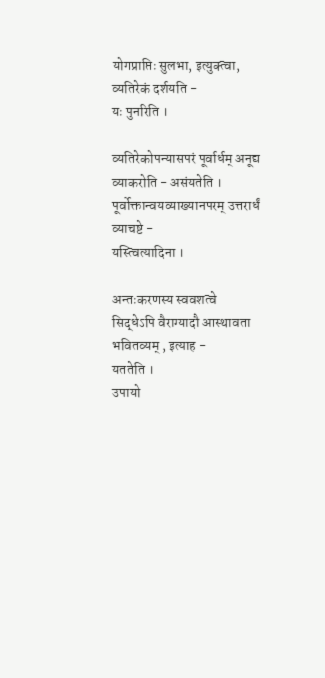योगप्राप्तिः सुलभा, इत्युक्त्वा, व्यतिरेकं दर्शयति -
यः पुनरिति ।

व्यतिरेकोपन्यासपरं पूर्वार्धम् अनूद्य व्याकरोति - असंयतेति । पूर्वोक्तान्वयव्याख्यानपरम् उत्तरार्धं व्याचष्टे -
यस्त्वित्यादिना ।

अन्तःकरणस्य स्ववशत्वे सिद्धेऽपि वैराग्यादौ आस्थावता भवितव्यम् , इत्याह -
यततेति ।
उपायो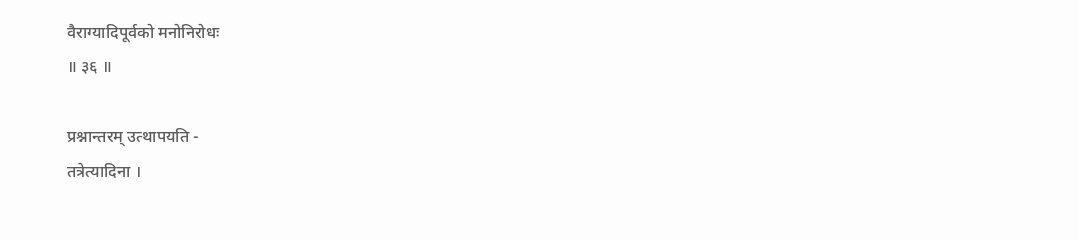वैराग्यादिपूर्वको मनोनिरोधः
॥ ३६ ॥

प्रश्नान्तरम् उत्थापयति -
तत्रेत्यादिना ।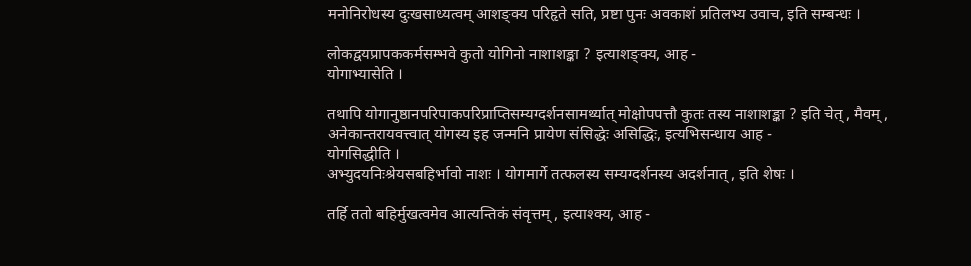मनोनिरोधस्य दुःखसाध्यत्वम् आशङ्क्य परिहृते सति, प्रष्टा पुनः अवकाशं प्रतिलभ्य उवाच, इति सम्बन्धः ।

लोकद्वयप्रापककर्मसम्भवे कुतो योगिनो नाशाशङ्का ? इत्याशङ्क्य, आह -
योगाभ्यासेति ।

तथापि योगानुष्ठानपरिपाकपरिप्राप्तिसम्यग्दर्शनसामर्थ्यात् मोक्षोपपत्तौ कुतः तस्य नाशाशङ्का ? इति चेत् , मैवम् , अनेकान्तरायवत्त्वात् योगस्य इह जन्मनि प्रायेण संसिद्धेः असिद्धिः, इत्यभिसन्धाय आह -
योगसिद्धीति ।
अभ्युदयनिःश्रेयसबहिर्भावो नाशः । योगमार्गे तत्फलस्य सम्यग्दर्शनस्य अदर्शनात् , इति शेषः ।

तर्हि ततो बहिर्मुखत्वमेव आत्यन्तिकं संवृत्तम् , इत्याश्क्य, आह -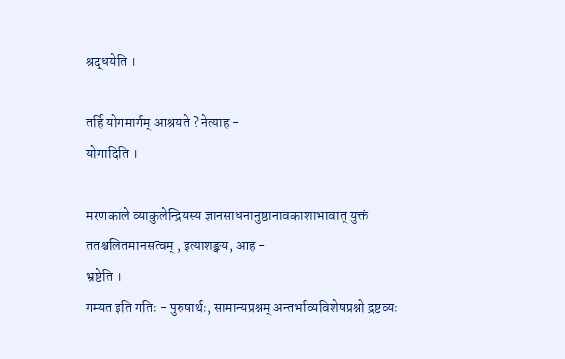श्रद्धयेति ।

तर्हि योगमार्गम् आश्रयते ? नेत्याह -
योगादिति ।

मरणकाले व्याकुलेन्द्रियस्य ज्ञानसाधनानुष्ठानावकाशाभावात् युक्तं ततश्चलितमानसत्वम् , इत्याशङ्क्य, आह -
भ्रष्टेति ।
गम्यत इति गतिः - पुरुषार्थः, सामान्यप्रश्नम् अन्तर्भाव्यविशेषप्रश्नो द्रष्टव्यः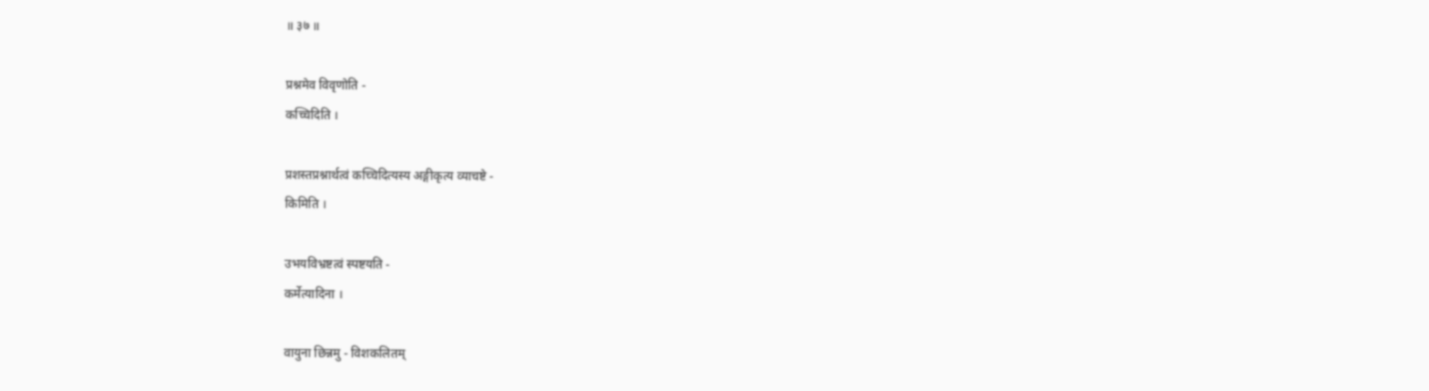॥ ३७ ॥

प्रश्नमेव विवृणोति -
कच्चिदिति ।

प्रशस्तप्रश्नार्थत्वं कच्चिदित्यस्य अङ्गीकृत्य व्याचष्टे -
किमिति ।

उभयविभ्रष्टत्वं स्पष्टयति -
कर्मेत्यादिना ।

वायुना छिन्नमु - विशकलितम्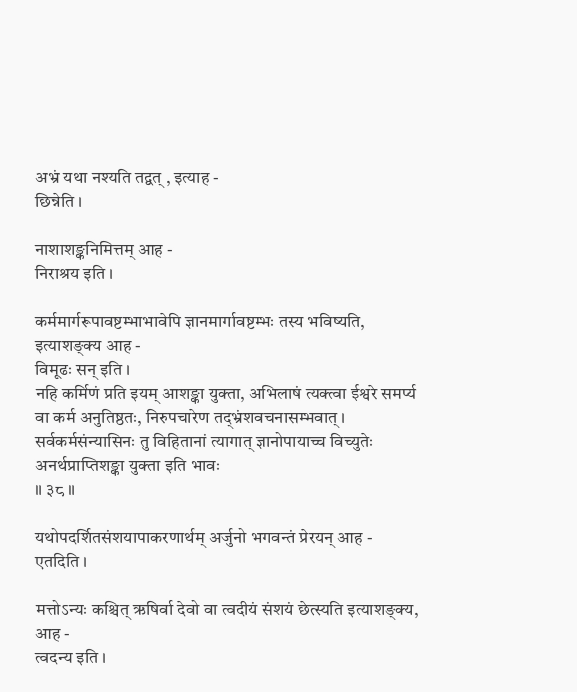अभ्रं यथा नश्यति तद्वत् , इत्याह -
छिन्नेति ।

नाशाशङ्कनिमित्तम् आह -
निराश्रय इति ।

कर्ममार्गरूपावष्टम्भाभावेपि ज्ञानमार्गावष्टम्भः तस्य भविष्यति, इत्याशङ्क्य आह -
विमूढः सन् इति ।
नहि कर्मिणं प्रति इयम् आशङ्का युक्ता, अभिलाषं त्यक्त्वा ईश्वरे समर्प्य वा कर्म अनुतिष्ठतः, निरुपचारेण तद्भ्रंशवचनासम्भवात् । सर्वकर्मसंन्यासिनः तु विहितानां त्यागात् ज्ञानोपायाच्च विच्युतेः अनर्थप्राप्तिशङ्का युक्ता इति भावः
॥ ३८ ॥

यथोपदर्शितसंशयापाकरणार्थम् अर्जुनो भगवन्तं प्रेरयन् आह -
एतदिति ।

मत्तोऽन्यः कश्चित् ऋषिर्वा देवो वा त्वदीयं संशयं छेत्स्यति इत्याशङ्क्य, आह -
त्वदन्य इति ।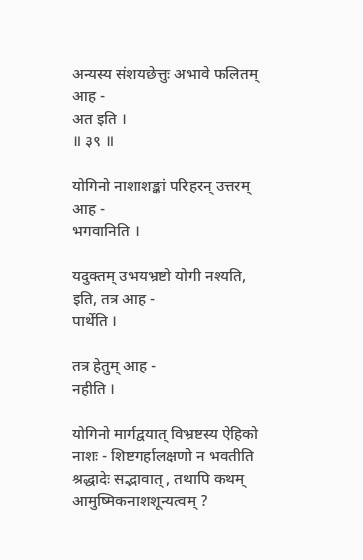अन्यस्य संशयछेत्तुः अभावे फलितम् आह -
अत इति ।
॥ ३९ ॥

योगिनो नाशाशङ्कां परिहरन् उत्तरम् आह -
भगवानिति ।

यदुक्तम् उभयभ्रष्टो योगी नश्यति, इति, तत्र आह -
पार्थेति ।

तत्र हेतुम् आह -
नहीति ।

योगिनो मार्गद्वयात् विभ्रष्टस्य ऐहिको नाशः - शिष्टगर्हालक्षणो न भवतीति श्रद्धादेः सद्भावात् , तथापि कथम् आमुष्मिकनाशशून्यत्वम् ?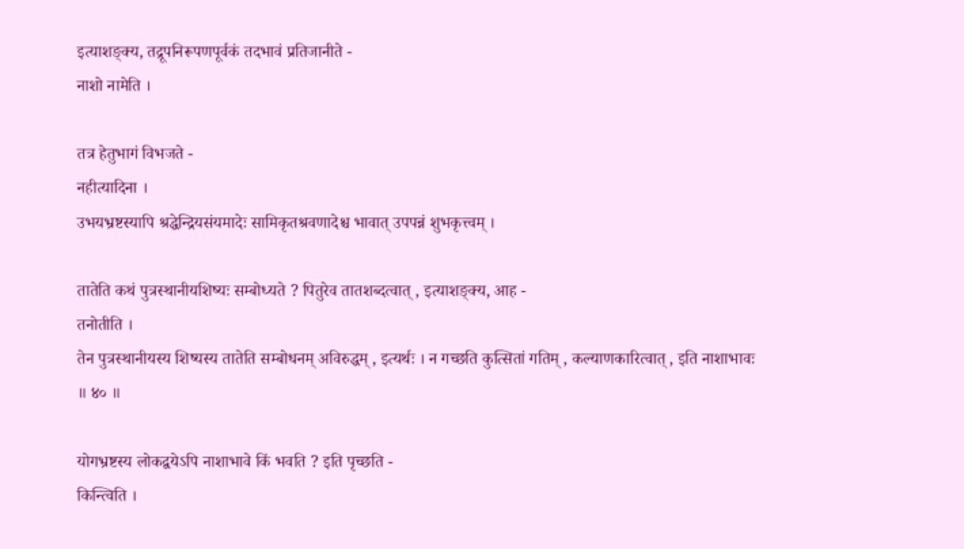इत्याशङ्क्य, तद्रूपनिरूपणपूर्वकं तदभावं प्रतिजानीते -
नाशो नामेति ।

तत्र हेतुभागं विभजते -
नहीत्यादिना ।
उभयभ्रष्टस्यापि श्रद्धेन्द्रियसंयमादेः सामिकृतश्रवणादेश्च भावात् उपपन्नं शुभकृत्त्वम् ।

तातेति कथं पुत्रस्थानीयशिष्यः सम्बोध्यते ? पितुरेव तातशब्दत्वात् , इत्याशङ्क्य, आह -
तनोतीति ।
तेन पुत्रस्थानीयस्य शिष्यस्य तातेति सम्बोधनम् अविरुद्धम् , इत्यर्थः । न गच्छति कुत्सितां गतिम् , कल्याणकारित्वात् , इति नाशाभावः
॥ ४० ॥

योगभ्रष्टस्य लोकद्वयेऽपि नाशाभावे किं भवति ? इति पृच्छति -
किन्त्विति ।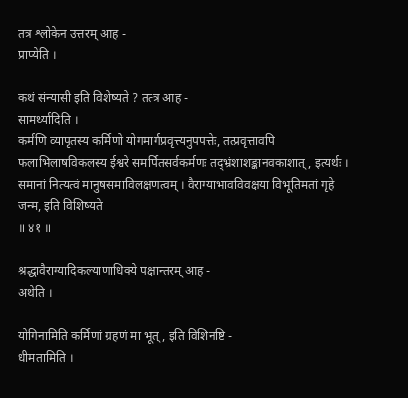तत्र श्लोकेन उत्तरम् आह -
प्राप्येति ।

कथं संन्यासी इति विशेष्यते ? तत्त्र आह -
सामर्थ्यादिति ।
कर्मणि व्यापृतस्य कर्मिणो योगमार्गप्रवृत्त्यनुपपत्तेः, तत्प्रवृत्तावपि फलाभिलाषविकलस्य ईश्वरे समर्पितसर्वकर्मणः तद्भ्रंशाशङ्कानवकाशात् , इत्यर्थः । समानां नित्यत्वं मानुषसमाविलक्षणत्वम् । वैराग्याभावविवक्षया विभूतिमतां गृहे जन्म, इति विशिष्यते
॥ ४१ ॥

श्रद्धावैराग्यादिकल्याणाधिक्ये पक्षान्तरम् आह -
अथेति ।

योगिनामिति कर्मिणां ग्रहणं मा भूत् , इति विशिनष्टि -
धीमतामिति ।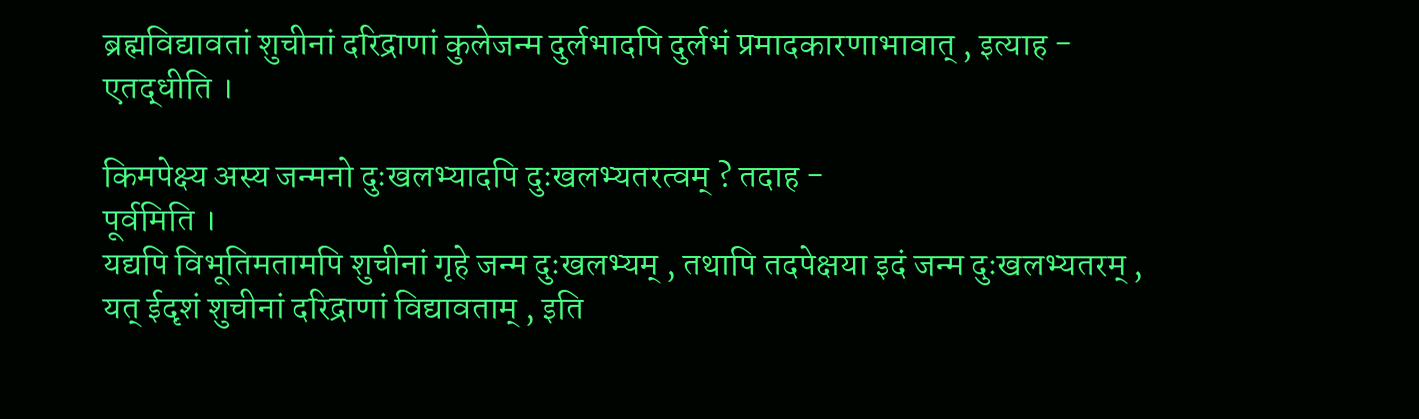ब्रह्मविद्यावतां शुचीनां दरिद्राणां कुलेजन्म दुर्लभादपि दुर्लभं प्रमादकारणाभावात् , इत्याह -
एतद्धीति ।

किमपेक्ष्य अस्य जन्मनो दुःखलभ्यादपि दुःखलभ्यतरत्वम् ? तदाह -
पूर्वमिति ।
यद्यपि विभूतिमतामपि शुचीनां गृहे जन्म दुःखलभ्यम् , तथापि तदपेक्षया इदं जन्म दुःखलभ्यतरम् , यत् ईदृशं शुचीनां दरिद्राणां विद्यावताम् , इति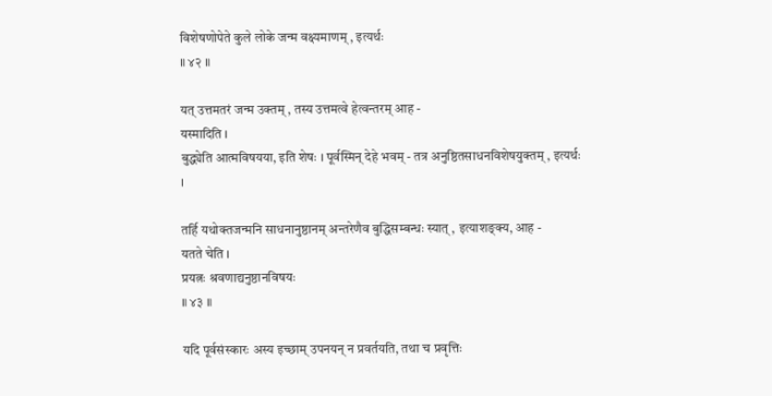विशेषणोपेते कुले लोके जन्म वक्ष्यमाणम् , इत्यर्थः
॥ ४२ ॥

यत् उत्तमतरं जन्म उक्तम् , तस्य उत्तमत्वे हेत्वन्तरम् आह -
यस्मादिति ।
बुद्ध्येति आत्मविषयया, इति शेषः । पूर्वस्मिन् देहे भवम् - तत्र अनुष्ठितसाधनविशेषयुक्तम् , इत्यर्थः ।

तर्हि यथोक्तजन्मनि साधनानुष्ठानम् अन्तरेणैव बुद्धिसम्बन्धः स्यात् , इत्याशङ्क्य, आह -
यतते चेति ।
प्रयत्नः श्रवणाद्यनुष्ठानविषयः
॥ ४३ ॥

यदि पूर्वसंस्कारः अस्य इच्छाम् उपनयन् न प्रवर्तयति, तथा च प्रवृत्तिः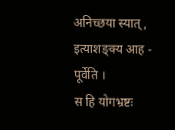अनिच्छया स्यात् , इत्याशङ्क्य आह -
पूर्वेति ।
स हि योगभ्रष्टः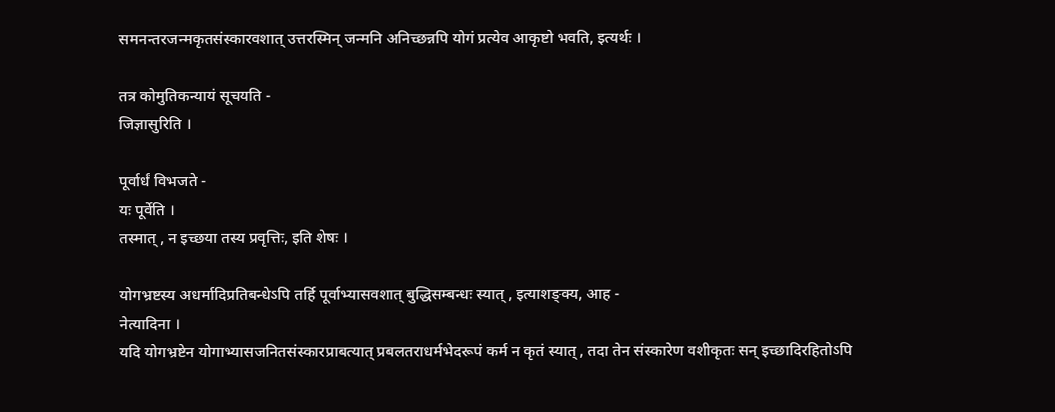समनन्तरजन्मकृतसंस्कारवशात् उत्तरस्मिन् जन्मनि अनिच्छन्नपि योगं प्रत्येव आकृष्टो भवति, इत्यर्थः ।

तत्र कोमुतिकन्यायं सूचयति -
जिज्ञासुरिति ।

पूर्वार्धं विभजते -
यः पूर्वेति ।
तस्मात् , न इच्छया तस्य प्रवृत्तिः, इति शेषः ।

योगभ्रष्टस्य अधर्मादिप्रतिबन्धेऽपि तर्हि पूर्वाभ्यासवशात् बुद्धिसम्बन्धः स्यात् , इत्याशङ्क्य, आह -
नेत्यादिना ।
यदि योगभ्रष्टेन योगाभ्यासजनितसंस्कारप्राबत्यात् प्रबलतराधर्मभेदरूपं कर्म न कृतं स्यात् , तदा तेन संस्कारेण वशीकृतः सन् इच्छादिरहितोऽपि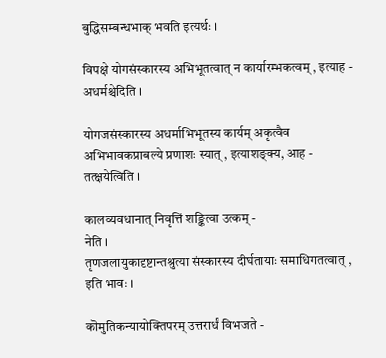बुद्धिसम्बन्धभाक् भवति इत्यर्थः ।

विपक्षे योगसंस्कारस्य अभिभूतत्वात् न कार्यारम्भकत्वम् , इत्याह -
अधर्मश्चेदिति ।

योगजसंस्कारस्य अधर्माभिभूतस्य कार्यम् अकृत्वैव अभिभावकप्राबल्ये प्रणाशः स्यात् , इत्याशङ्क्य, आह -
तत्क्षयेत्विति ।

कालव्यवधानात् निवृत्तिं शङ्कित्वा उत्कम् -
नेति ।
तृणजलायुकादृष्टान्तश्रुत्या संस्कारस्य दीर्घतायाः समाधिगतत्वात् , इति भावः ।

कॊमुतिकन्यायोक्तिपरम् उत्तरार्धं विभजते -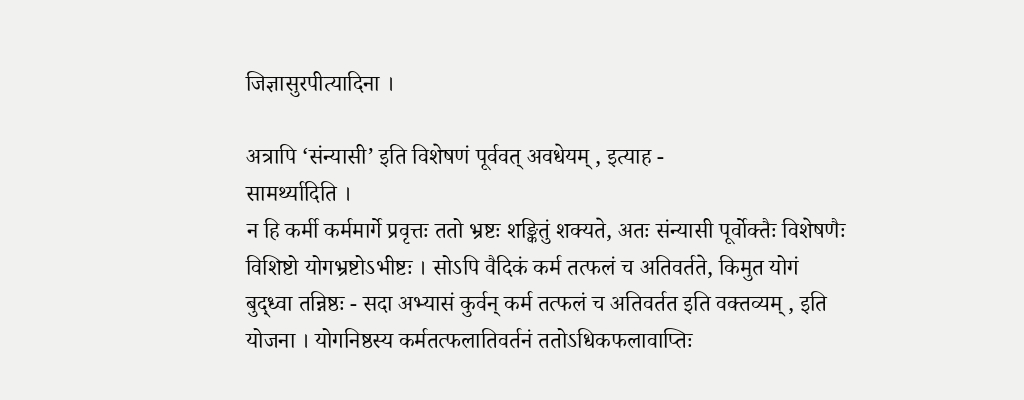जिज्ञासुरपीत्यादिना ।

अत्रापि ‘संन्यासी’ इति विशेषणं पूर्ववत् अवधेयम् , इत्याह -
सामर्थ्यादिति ।
न हि कर्मी कर्ममार्गे प्रवृत्तः ततो भ्रष्टः शङ्कितुं शक्यते, अतः संन्यासी पूर्वोक्तैः विशेषणैः विशिष्टो योगभ्रष्टोऽभीष्टः । सोऽपि वैदिकं कर्म तत्फलं च अतिवर्तते, किमुत योगं बुद्ध्वा तन्निष्ठः - सदा अभ्यासं कुर्वन् कर्म तत्फलं च अतिवर्तत इति वक्तव्यम् , इति योजना । योगनिष्ठस्य कर्मतत्फलातिवर्तनं ततोऽधिकफलावाप्तिः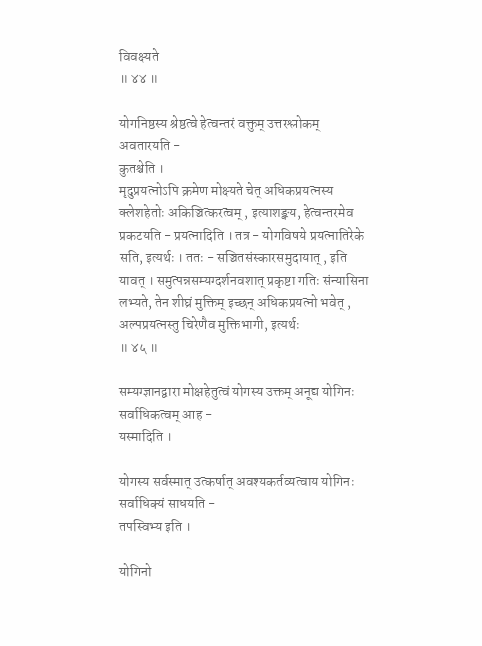विवक्ष्यते
॥ ४४ ॥

योगनिष्ठस्य श्रेष्ठत्वे हेत्वन्तरं वक्तुम् उत्तरश्लोकम् अवतारयति -
कुतश्चेति ।
मृदुप्रयत्नोऽपि क्रमेण मोक्ष्यते चेत् अधिकप्रयत्नस्य क्लेशहेतोः अकिञ्चित्करत्वम् , इत्याशङ्क्य, हेत्वन्तरमेव प्रकटयति - प्रयत्नादिति । तत्र - योगविषये प्रयत्नातिरेके सति, इत्यर्थः । ततः - सञ्चितसंस्कारसमुदायात् , इति यावत् । समुत्पन्नसम्यग्दर्शनवशात् प्रकृष्टा गतिः संन्यासिना लभ्यते, तेन शीघ्रं मुक्तिम् इच्छन् अधिकप्रयत्नो भवेत् , अल्पप्रयत्नस्तु चिरेणैव मुक्तिभागी, इत्यर्थः
॥ ४५ ॥

सम्यग्ज्ञानद्वारा मोक्षहेतुत्वं योगस्य उक्तम् अनूद्य योगिनः सर्वाधिकत्वम् आह -
यस्मादिति ।

योगस्य सर्वस्मात् उत्कर्षात् अवश्यकर्तव्यत्वाय योगिनः सर्वाधिक्यं साधयति -
तपस्विभ्य इति ।

योगिनो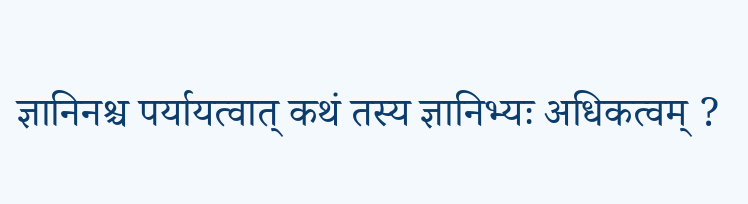ज्ञानिनश्च पर्यायत्वात् कथं तस्य ज्ञानिभ्यः अधिकत्वम् ?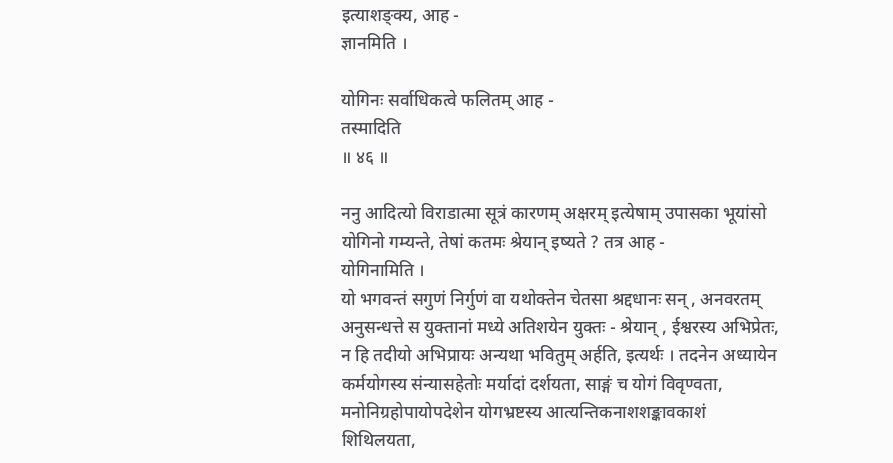इत्याशङ्क्य, आह -
ज्ञानमिति ।

योगिनः सर्वाधिकत्वे फलितम् आह -
तस्मादिति
॥ ४६ ॥

ननु आदित्यो विराडात्मा सूत्रं कारणम् अक्षरम् इत्येषाम् उपासका भूयांसो योगिनो गम्यन्ते, तेषां कतमः श्रेयान् इष्यते ? तत्र आह -
योगिनामिति ।
यो भगवन्तं सगुणं निर्गुणं वा यथोक्तेन चेतसा श्रद्दधानः सन् , अनवरतम् अनुसन्धत्ते स युक्तानां मध्ये अतिशयेन युक्तः - श्रेयान् , ईश्वरस्य अभिप्रेतः, न हि तदीयो अभिप्रायः अन्यथा भवितुम् अर्हति, इत्यर्थः । तदनेन अध्यायेन कर्मयोगस्य संन्यासहेतोः मर्यादां दर्शयता, साङ्गं च योगं विवृण्वता, मनोनिग्रहोपायोपदेशेन योगभ्रष्टस्य आत्यन्तिकनाशशङ्कावकाशं शिथिलयता,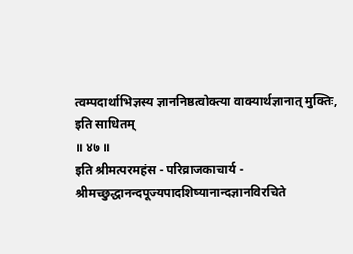त्वम्पदार्थाभिज्ञस्य ज्ञाननिष्ठत्वोक्त्या वाक्यार्थज्ञानात् मुक्तिः, इति साधितम्
॥ ४७ ॥
इति श्रीमत्परमहंस - परिव्राजकाचार्य - श्रीमच्छुद्धानन्दपूज्यपादशिष्यानान्दज्ञानविरचिते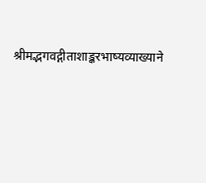श्रीमद्भगवद्गीताशाङ्करभाष्यव्याख्याने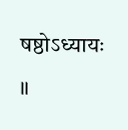षष्ठोऽध्यायः ॥